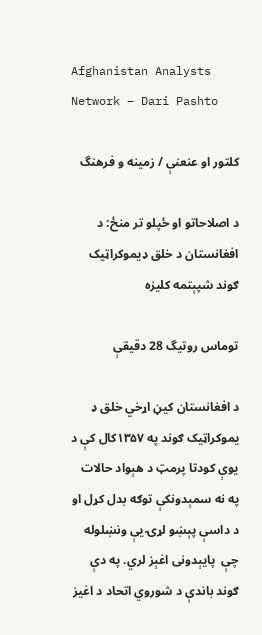Afghanistan Analysts Network – Dari Pashto

کلتور او عنعنې / زمینه و فرهنگ

د اصلاحاتو او ځپلو تر منځ: د افغانستان د خلق ډیموکراټیک ګوند شپېتمه کلیزه

توماس روتیگ 28 دقیقې

د افغانستان کیڼ اړخي خلق ډ یموکراټیک ګوند په ۱۳۵۷کال کې د یوې کودتا پرمټ د هېواد حالات په نه سمېدونکې توګه بدل کړل او د داسې پېښو لړۍ یې ونښلوله چې  پایېدونی اغېز لري. په دې ګوند باندې د شوروي اتحاد د اغیز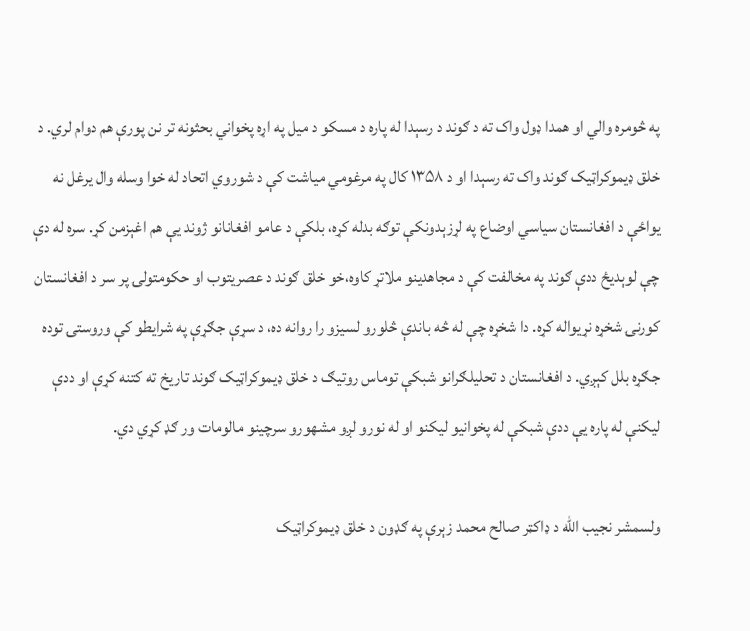په څومره والي او همدا ډول واک ته د ګوند د رسېدا له پاره د مسکو د میل په اړه پخواني بحثونه تر نن پورې هم دوام لري. د خلق ډیموکراټیک ګوند واک ته رسېدا او د ۱۳۵۸ کال په مرغومي میاشت کې د شوروي اتحاد له خوا وسله وال یرغل نه یواځې د افغانستان سیاسي اوضاع په لړزېدونکې توګه بدله کړه، بلکې د عامو افغانانو ژوند یې هم اغېزمن کړ. سره له دې چې لوېدیځ ددې ګوند په مخالفت کې د مجاهدینو ملاتړ کاوه،خو خلق ګوند د عصریتوب او حکومتولۍ پر سر د افغانستان کورنۍ شخړه نړیواله کړه. دا شخړه چې له څه باندې څلورو لسیزو را روانه ده، د سړې جګړې په شرایطو کې وروستۍ توده جګړه بلل کېږي. د افغانستان د تحلیلګرانو شبکې توماس روتیګ د خلق ډیموکراټیک ګوند تاریخ ته کتنه کړې او ددې لیکنې له پاره يې ددې شبکې له پخوانیو لیکنو او له نورو لږو مشهورو سرچینو مالومات ور ګډ کړي دي.

ولسمشر نجیب الله د ډاکټر صالح محمد زېرې په ګډون د خلق ډیموکراټیک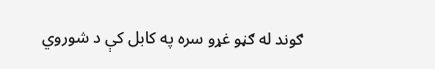ګوند له ګڼو غړو سره په کابل کې د شوروي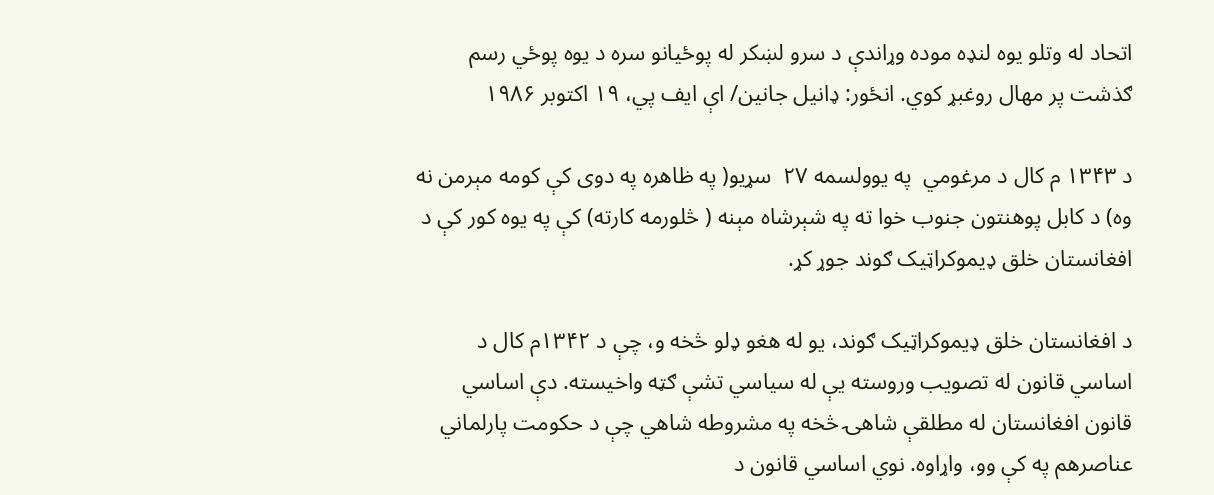اتحاد له وتلو یوه لنډه موده وړاندې د سرو لښکر له پوځیانو سره د یوه پوځي رسم ګذشت پر مهال روغبړ کوي. انځور: ډانیل جانین/ اې ایف پي، ۱۹ اکتوبر ۱۹۸۶

د ۱۳۴۳ م کال د مرغومي  په یوولسمه ۲۷  سړیو( په ظاهره په دوی کې کومه مېرمن نه وه) د کابل پوهنتون جنوب خوا ته په شېرشاه مېنه ( څلورمه کارته) کې په یوه کور کې د افغانستان خلق ډیموکراټیک ګوند جوړ کړ.

د افغانستان خلق ډیموکراټیک ګوند، یو له هغو ډلو څخه و، چې د ۱۳۴۲م کال د اساسي قانون له تصویب وروسته يې له سیاسي تشې ګټه واخیسته. دې اساسي قانون افغانستان له مطلقې شاهۍ څخه په مشروطه شاهي چې د حکومت پارلماني عناصرهم په کې وو، واړاوه. نوي اساسي قانون د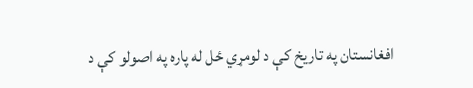افغانستان په تاریخ کې د لومړي ځل له پاره په اصولو کې د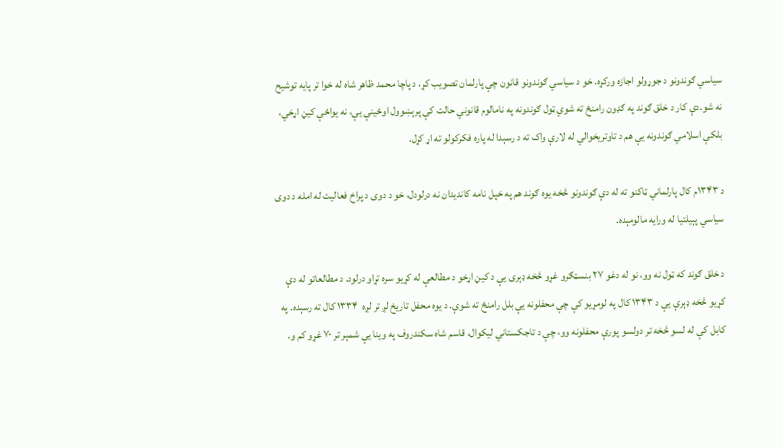سیاسي ګوندونو د جوړولو اجازه ورکړه. خو د سیاسي ګوندونو قانون چې پارلمان تصویب کړ، د پاچا محمد ظاهر شاه له خوا تر پایه توشیح نه شو.دې کار د خلق ګوند په ګډون رامنځ ته شوي ټول ګوندونه په نامالوم قانوني حالت کې پرېښوول اوځینې يې، نه یواځې کیڼ اړخي، بلکې اسلامي ګوندونه يې هم د تاوتریخوالي له لارې واک ته د رسېدا له پاره فکرکولو ته اړ کړل.

د ۱۳۴۳م کال پارلماني ټاکنو ته له دې ګوندونو څخه یوه ګوند هم په خپل نامه کاندیدان نه درلودل، خو د دوی د پراخ فعالیت له امله د دوی سیاسي پېیلتیا له ورایه مالومېده.

د خلق ګوند که ټول نه وو، نو له دغو ۲۷ بنسټګرو غړو څخه ډېری يې د کیڼ اړخو د مطالعې له کړیو سره تړاو درلود. د مطالعاتو له دې کړیو څخه ډېرې یې د ۱۳۴۳ کال په لومړیو کې چې محفلونه يې بلل رامنځ ته شوې. د یوه محفل تاریخ لږ تر لږه  ۱۳۳۴ کال ته رسېده. په کابل کې له لسو څخه تر دولسو پورې محفلونه وو، چې د تاجکستاني لیکوال، قاسم شاه سکندروف په وینا يې شمېر تر ۷۰ غړو کم و.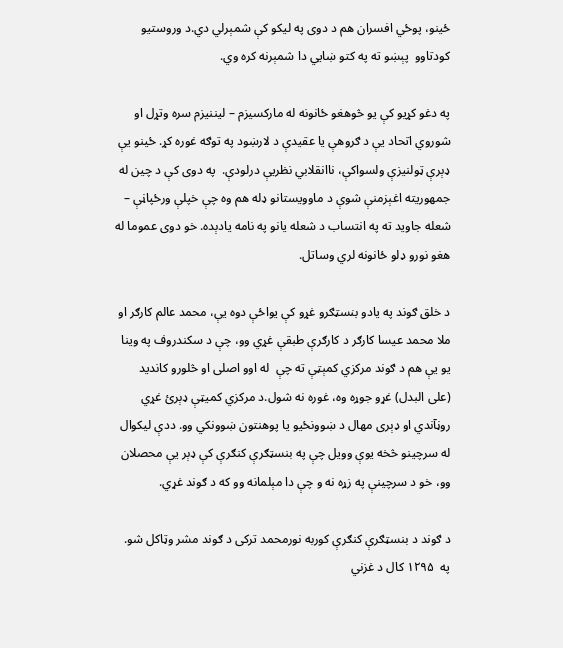ځینو، پوځي افسران هم د دوی په لیکو کې شمېرلي دي.د وروستیو کودتاوو  پېښو ته په کتو ښايي دا شمېرنه کره وي.

په دغو کړیو کې یو څوهغو ځانونه له مارکسیزم – لیننیزم سره وتړل او شوروي اتحاد يې د ګروهې یا عقیدې د لارښود په توګه غوره کړ. ځینو يې ډېرې ټولنیزې ولسواکې، ناانقلابي نظریې درلودې.  په دوی کې د چین له جمهوریته اغېزمنې شوې د ماوویستانو ډله هم وه چې خپلې ورځپاڼې – شعله جاوید ته په انتساب د شعله یانو په نامه یادېده. خو دوی عموما له هغو نورو ډلو ځانونه لري وساتل.

د خلق ګوند په یادو بنسټګرو غړو کې یواځې دوه يې، محمد عالم کارګر او ملا محمد عیسا کارګر د کارګرې طبقې غړي وو، چې د سکندروف په وینا یو یې هم د ګوند مرکزي کمېټې ته چې  له اوو اصلی او څلورو کاندید (علی البدل) غړو جوړه وه، غوره نه شول.د مرکزي کمیټې ډېرئ غړي روڼآندي او ډېری مهال د ښوونځيو یا پوهنتون ښوونکي وو. ددې لیکوال له سرچینو څخه یوې وویل چې په بنسټګرې کنګرې کې ډېر یې محصلان وو، خو د سرچینې په زړه نه و چې دا مېلمانه وو که د ګوند غړي.

د ګوند د بنسټګرې کنګرې کوربه نورمحمد ترکی د ګوند مشر وټاکل شو. په  ۱۲۹۵ کال د غزني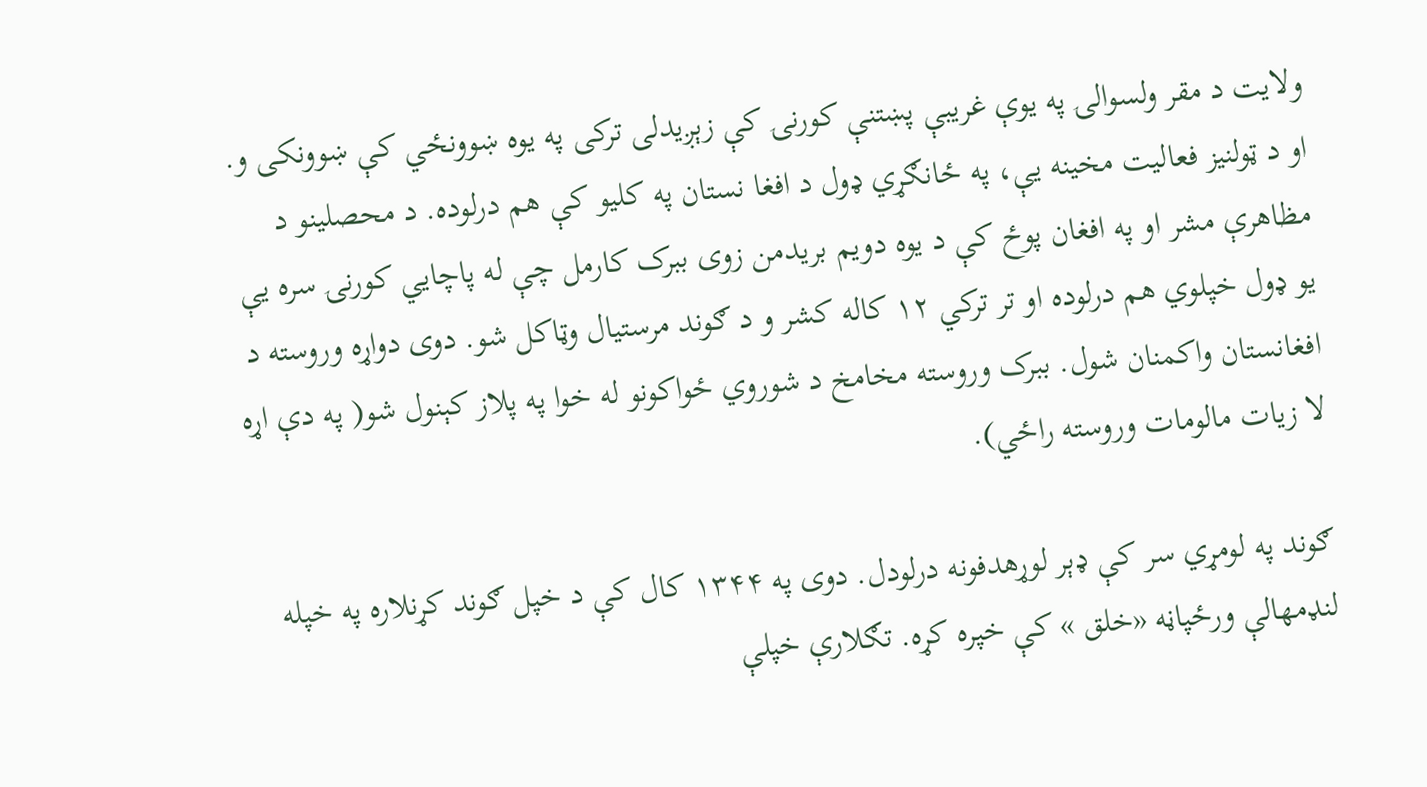ولایت د مقر ولسوالۍ په یوې غریبې پښتنې کورنۍ کې زېږیدلی ترکی په یوه ښوونځي کې ښوونکی و. او د ټولنیز فعالیت مخینه يې، په ځانګړي ډول د افغا نستان په کلیو کې هم درلوده. د محصلینو د مظاهرې مشر او په افغان پوځ کې د یوه دویم بریدمن زوی ببرک کارمل چې له پاچایي کورنۍ سره یې یو ډول خپلوي هم درلوده او تر ترکي ۱۲ کاله کشر و د ګوند مرستیال وټاکل شو. دوی دواړه وروسته د افغانستان واکمنان شول. ببرک وروسته مخامخ د شوروي ځواکونو له خوا په پلاز کېنول شو( په دې اړه لا زیات مالومات وروسته راځي).

ګوند په لومړي سر کې ډېر لوړهدفونه درلودل. دوی په ۱۳۴۴ کال کې د خپل ګوند کړنلاره په خپله لنډمهالې ورځپاڼه «خلق » کې خپره کړه. تګلارې خپلې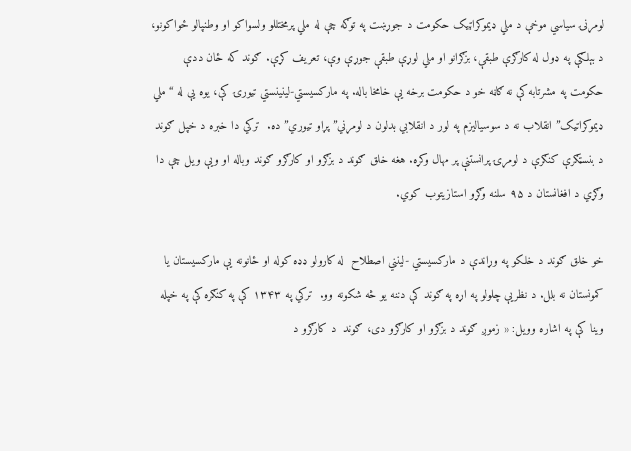لومړنۍ سیاسي موخې د ملي ډیموکراټیک حکومت د جوړښت په توګه چې له ملي پرمختللو ولسواکو او وطنپالو ځواکونو، د بېلګې په ډول له کارګرې طبقې، بزګرانو او ملي لوړې طبقې جوړې وې، تعريف كړې. ګوند که ځان ددې حکومت په مشرتابه کې نه ګاڼه خو د حکومت برخه يې خامخا باله. په مارکسیستي-لینینستي تیورۍ کې، یوه یې له “ملي ډیموکراتیک” انقلاب نه د سوسیالیزم په لور د انقلابي بدلون د لومړني”پړاو تیوري” ده.  ترکي دا خبره د خپل ګوند د بنسټګرې کنګرې د لومړۍ پرانستنې پر مهال وکړه. هغه خلق ګوند د بزګرو او کارګرو ګوند وباله او ويې ویل چې دا وګړي د افغانستان د ۹۵ سلنه وګړو استازیتوب کوي.

خو خلق ګوند د خلکو په وړاندې د مارکسیستي -لینني اصطلاح  له کارولو ډډه کوله او ځانونه يې مارکسیستان یا کمونستان نه بلل. د نظریې چلولو په اړه په ګوند کې دننه یو څه شکونه وو.  ترکي په ۱۳۴۳ کې په کنګره کې په خپله وینا کې په اشاره وویل: « زموږ ګوند د بزګرو او کارګرو دی، ګوند  د کارګرو د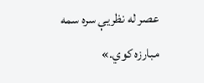عصر له نظریې سره سمه مبارزه کوي.»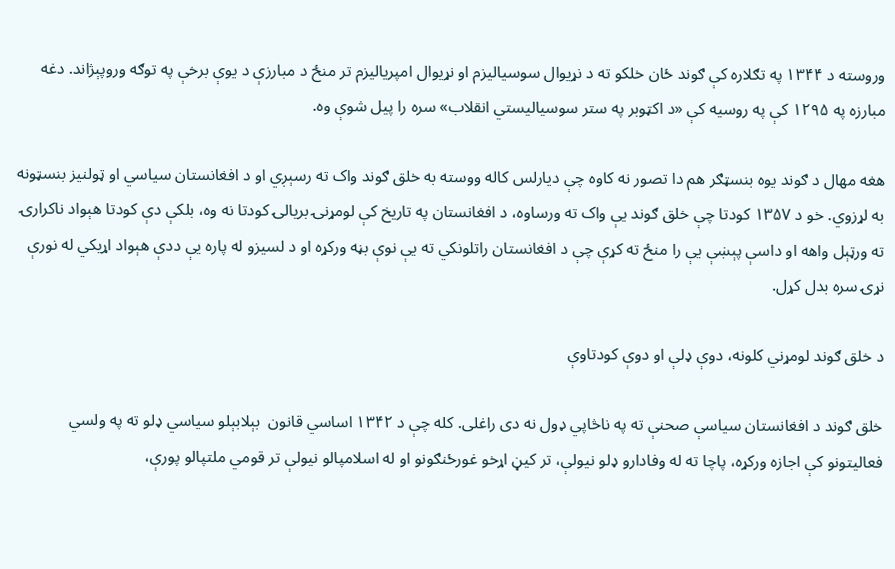وروسته د ۱۳۴۴ په تګلاره کې ګوند ځان خلکو ته د نړیوال سوسیالیزم او نړیوال امپریالیزم تر منځ د مبارزې د یوې برخې په توګه وروپېژاند. دغه مبارزه په ۱۲۹۵ کې په روسیه کې «د اکټوبر په ستر سوسیالیستي انقلاب» سره را پیل شوې وه.

هغه مهال د ګوند یوه بنسټګر هم دا تصور نه کاوه چې دیارلس کاله ووسته به خلق ګوند واک ته رسېږي او د افغانستان سیاسي او ټولنیز بنسټونه به لړزوي. خو د ۱۳۵۷ کودتا چې خلق ګوند یې واک ته ورساوه، د افغانستان په تاریخ کې لومړنۍ بریالۍ کودتا نه وه، بلکې دې کودتا هېواد ناکرارۍ ته ورټېل واهه او داسې پېښې يې را منځ ته کړې چې د افغانستان راتلونکي ته يې نوې بڼه ورکړه او د لسیزو له پاره يې ددې هېواد اړیکي له نورې نړۍ سره بدل کړل.

د خلق ګوند لومړني کلونه، دوې ډلې او دوې کودتاوې

خلق ګوند د افغانستان سیاسې صحنې ته په ناڅاپي ډول نه دی راغلی. کله چې د ۱۳۴۲ اساسي قانون  بېلابېلو سیاسي ډلو ته په ولسي فعالیتونو کې اجازه ورکړه، پاچا ته له وفادارو ډلو نیولې، تر کیڼ اړخو غورځنګونو او له اسلامپالو نیولې تر قومي ملتپالو پورې،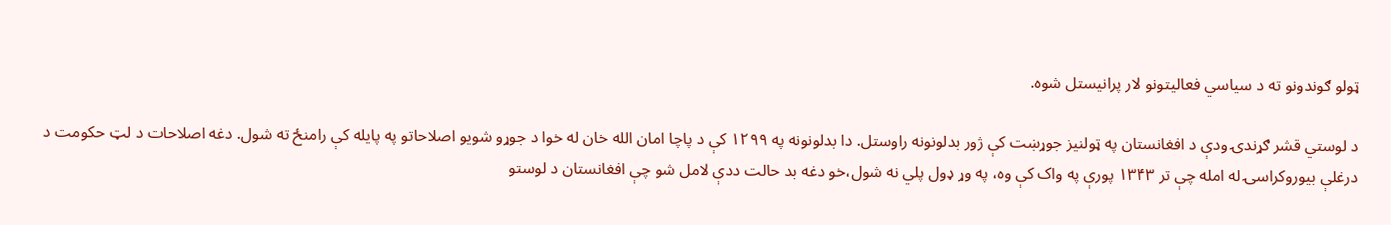ټولو ګوندونو ته د سیاسي فعالیتونو لار پرانیستل شوه.

د لوستي قشر ګړندۍ ودې د افغانستان په ټولنیز جوړښت کې ژور بدلونونه راوستل. دا بدلونونه په ۱۲۹۹ کې د پاچا امان الله خان له خوا د جوړو شویو اصلاحاتو په پایله کې رامنځ ته شول. دغه اصلاحات د لټ حکومت د درغلې بیوروکراسۍ له امله چې تر ۱۳۴۳ پورې په واک کې وه، په وړ ډول پلي نه شول،خو دغه بد حالت ددې لامل شو چې افغانستان د لوستو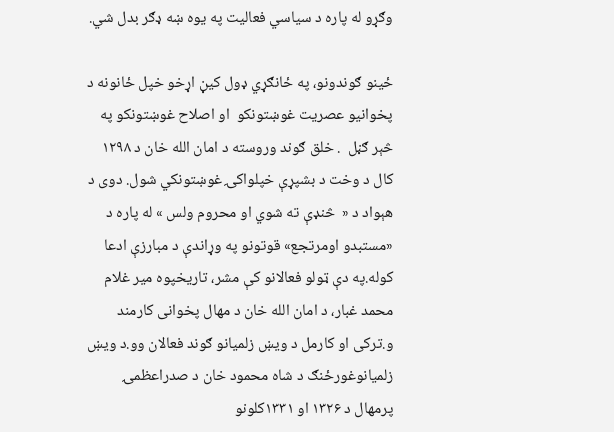وګړو له پاره د سیاسي فعالیت په یوه ښه ډګر بدل شي.

ځینو ګوندونو، په ځانګړي ډول کيڼ اړخو خپل ځانونه د  پخوانيو عصریت غوښتونکو  او اصلاح غوښتونکو په څېر ګڼل  . خلق ګوند وروسته د امان الله خان د ۱۲۹۸ کال د وخت د بشپړې خپلواکۍ غوښتونکي شول. دوی د هېواد د «  څنډې ته شوي او محروم ولس » له پاره د «مستبدو اومرتجع» قوتونو په وړاندې د مبارزې ادعا کوله.په دې ټولو فعالانو کې مشر، تاریخپوه میر غلام محمد غبار، د امان الله خان د مهال پخوانی کارمند و.ترکی او کارمل د ویښ زلمیانو ګوند فعالان وو.د ویښ زلمیانوغورځنګ د شاه محمود خان د صدراعظمۍ پرمهال د ۱۳۲۶ او ۱۳۳۱کلونو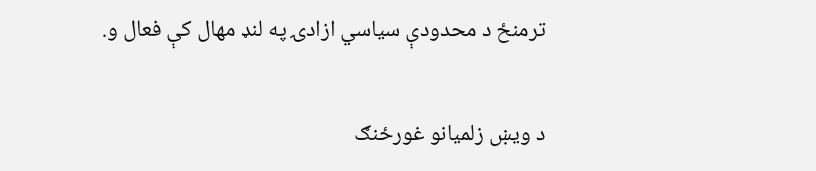ترمنځ د محدودې سیاسي ازادۍ په لنډ مهال کې فعال و.

د ویښ زلمیانو غورځنګ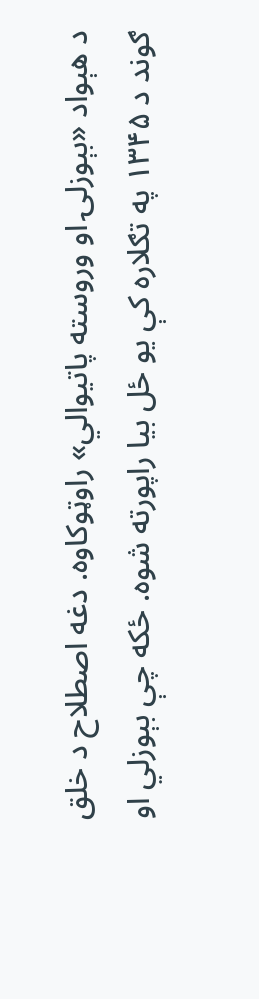د هېواد «بېوزلۍ او وروسته پاتيوالي» راوټوکاوه. دغه اصطلاح د خلق ګوند د ۱۳۴۵ په تګلاره کې یو ځل بیا راپورته شوه. ځکه چې بېوزلي او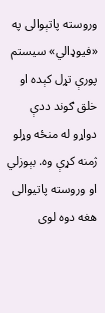وروسته پاتېوالی په «فیوډالي» سیستم پورې تړل کېده او خلق ګوند ددې دواړو له منځه وړلو ژمنه کړې وه. بېوزلي او وروسته پاتیوالی هغه دوه لوی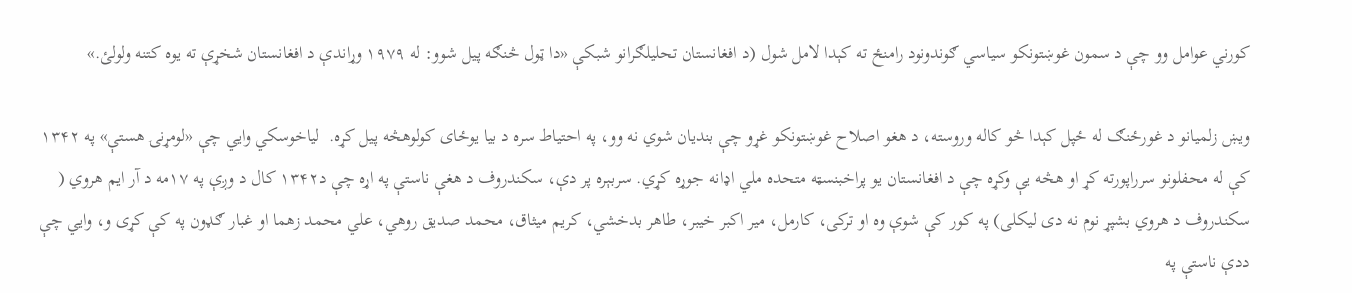کورني عوامل وو چې د سمون غوښتونکو سیاسي ګوندونود رامنځ ته کېدا لامل شول (د افغانستان تحلیلګرانو شبکې «دا ټول څنګه پیل شوو: له ۱۹۷۹ وړاندې د افغانستان شخړې ته یوه کتنه ولولئ.»

ویښ زلمیانو د غورځنګ له ځپل کېدا څو کاله وروسته، د هغو اصلاح غوښتونکو غړو چې بندیان شوي نه وو، په احتیاط سره د بیا یوځای کولوهڅه پیل کړه.  لیاخوسکي وايي چې «لومړنۍ هستې» په ۱۳۴۲ کې له محفلونو سرراپورته کړ او هڅه يې وکړه چې د افغانستان یو پراخبنسټه متحده ملي اډانه جوړه کړي. سربېره پر دې، سکندروف د هغې ناستې په اړه چې د۱۳۴۲ کال د وږې په ۱۷مه د آر ایم هروي ( سکندروف د هروي بشپړ نوم نه دی لیکلی) په کور کې شوې وه او ترکی، کارمل، میر اکبر خیبر، طاهر بدخشي، کریم میثاق، محمد صدیق روهي، علي محمد زهما او غبار ګډون په کې کړی و، وايي چې ددې ناستې په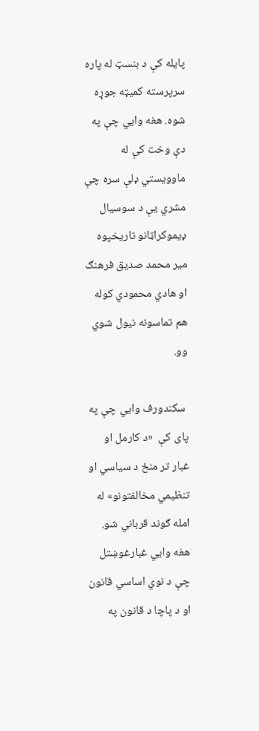پایله کې د بنسټ له پاره سرپرسته کمیټه جوړه شوه. هغه وايي چې په دې وخت کې له ماوویستي ډلې سره چې مشري يې د سوسیال ډیموکراټانو تاریخپوه میر محمد صدیق فرهنګ او هادي محمودي کوله هم تماسونه نیول شوي وو.

 سکندورف وايي چې په پای کې  «د کارمل او غبار تر منځ د سیاسي او تنظیمي مخالفتونو» له امله ګوند قرباني شو.  هغه وايي غبارغوښتل چې د نوي اساسي قانون او د پاچا د قانون په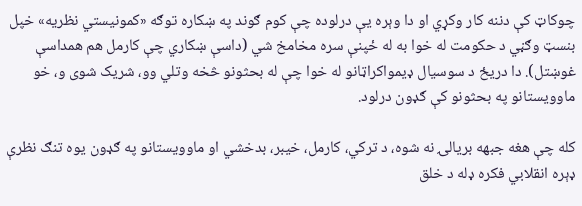چوکاټ کې دننه کار وکړي او دا وېره یې درلوده چې کوم ګوند په ښکاره توګه «کمونیستي نظریه» خپل بنسټ وګڼي د حکومت له خوا به له ځپنې سره مخامخ شي (داسې ښکاري چې کارمل هم همداسې غوښتل). دا دریځ د سوسیال ډیمواکراټانو له خوا چې له بحثونو څخه وتلي وو، شریک شوی و، خو ماوویستانو په بحثونو کې ګډون درلود.

کله چې هغه جبهه بریالۍ نه شوه، د ترکي، کارمل، خیبر، بدخشي او ماوویستانو په ګډون یوه تنګ نظرې ډېره انقلابي فکره ډله د خلق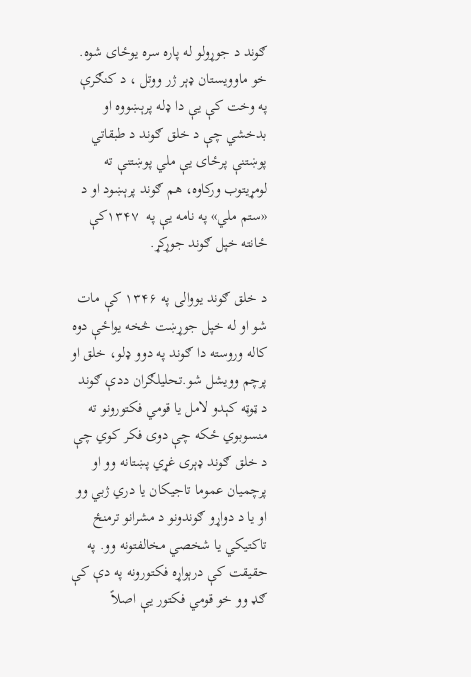ګوند د جوړولو له پاره سره یوځای شوه. خو ماوویستان ډېر ژر ووتل ، د کنګرې په وخت کې یې دا ډله پرېښووه او بدخشي چې د خلق ګوند د طبقاتي پوښتنې پرځای يې ملي پوښتنې ته لومړیتوب ورکاوه، هم ګوند پرېښود او د «ستم ملي» په نامه یې په  ۱۳۴۷کې ځانته خپل ګوند جوړکړ.

د خلق ګوند یووالی په ۱۳۴۶ کې مات شو او له خپل جوړښت څخه یواځې دوه کاله وروسته دا ګوند په دوو ډلو، خلق او پرچم وویشل شو.تحلیلګران ددې ګوند د ټوټه کېدو لامل یا قومي فکتورونو ته منسوبوي ځکه چې دوی فکر کوي چې د خلق ګوند ډېری غړي پښتانه وو او پرچمیان عموما تاجیکان یا دري ژبي وو او یا د دواړو ګوندونو د مشرانو ترمنځ تاکتیکي یا شخصي مخالفتونه وو. په حقیقت کې درېواړه فکتورونه په دې کې ګډ وو خو قومي فکتور يې اصلاً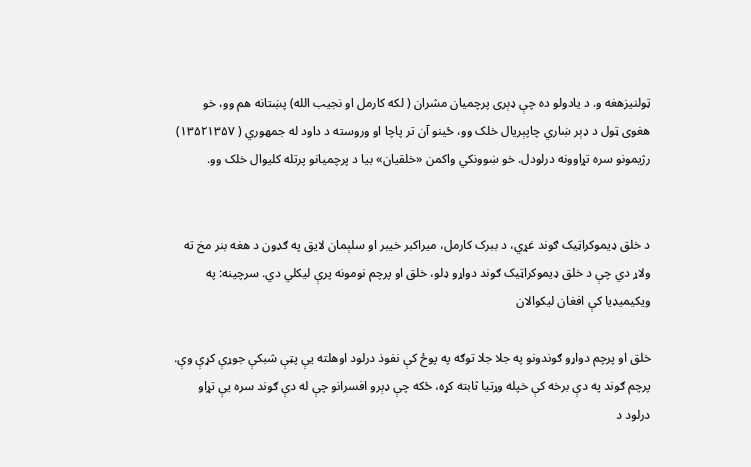ټولنیزهغه و. د یادولو ده چې ډېری پرچمیان مشران ( لکه کارمل او نجیب الله) پښتانه هم وو، خو هغوی ټول د ډېر ښاري چاپېریال خلک وو، ځینو آن تر پاچا او وروسته د داود له جمهوري ( ۱۳۵۲۱۳۵۷)  رژیمونو سره تړاوونه درلودل. خو ښوونکي واکمن «خلقیان» بیا د پرچمیانو پرتله کلیوال خلک وو.


د خلق ډیموکراټیک ګوند غړي، د ببرک کارمل، میراکبر خیبر او سلېمان لایق په ګډون د هغه بنر مخ ته ولاړ دي چې د خلق ډیموکراټیک ګوند دواړو ډلو، خلق او پرچم نومونه پرې لیکلي دي. سرچینه: په ویکیمیډیا کې افغان لیکوالان

خلق او پرچم دواړو ګوندونو په جلا جلا توګه په پوځ کې نفوذ درلود اوهلته يې پټې شبکې جوړې کړې وې. پرچم ګوند په دې برخه کې خپله وړتیا ثابته کړه، ځکه چې ډېرو افسرانو چې له دې ګوند سره يې تړاو درلود د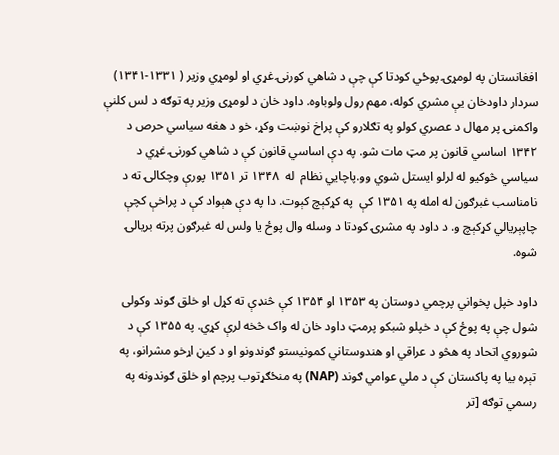افغانستان په لومړۍ پوځي کودتا کې چې د شاهي کورنۍ غړي او لومړي وزیر ( ۱۳۳۱-۱۳۴۱) سردار داودخان یې مشري کوله، مهم رول ولوباوه. داود خان د لومړی وزیر په توګه د لس کلنې واکمنۍ پر مهال د عصري کولو په تګلارو کې پراخ نوښت وکړ، خو د هغه سیاسي حرص د ۱۳۴۲ اساسي قانون پر مټ مات شو. په دې اساسي قانون کې د شاهي کورنۍ غړي د سیاسي څوکیو له لرلو ایستل شوي وو.پاچایي نظام  له  ۱۳۴۸ تر ۱۳۵۱ پورې وچکالۍ ته د نامناسب غبرګون له امله په ۱۳۵۱ کې  په کړکېچ کېوت. دا په دې هېواد کې د پراخې کچې چاپېریالي کړکېچ و. د داود په مشرۍ کودتا د وسله وال پوځ یا ولس له غبرګون پرته بریالۍ شوه.

داود خپل پخواني پرچمي دوستان په ۱۳۵۳ او ۱۳۵۴ کې څنډې ته کړل او خلق ګوند وکولی شول چې په پوځ کې د خپلو شبکو پرمټ داود خان له واک څخه لرې کړي. په ۱۳۵۵ کې د شوروي اتحاد په هڅو د عراقي او هندوستاني کمونیستو ګوندونو او د کیڼ اړخو مشرانو، په تېره بیا په پاکستان کې د ملي عوامي ګوند (NAP) په منځګړتوب پرچم او خلق ګوندونه په رسمي توګه [تر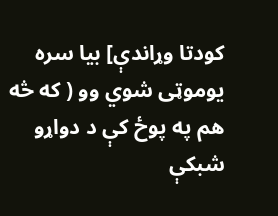کودتا وړاندې] بیا سره یوموټی شوي وو ( که څه هم په پوځ کې د دواړو شبکې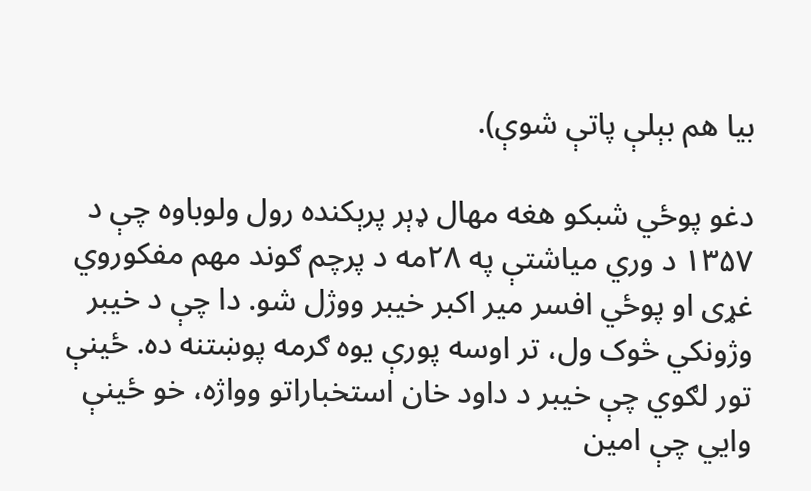بیا هم بېلې پاتې شوې).

دغو پوځي شبکو هغه مهال ډېر پرېکنده رول ولوباوه چې د ۱۳۵۷ د وري میاشتې په ۲۸مه د پرچم ګوند مهم مفکوروي غړی او پوځي افسر میر اکبر خیبر ووژل شو. دا چې د خیبر وژونکي څوک ول، تر اوسه پورې یوه ګرمه پوښتنه ده. ځینې تور لګوي چې خیبر د داود خان استخباراتو وواژه، خو ځینې وايي چې امین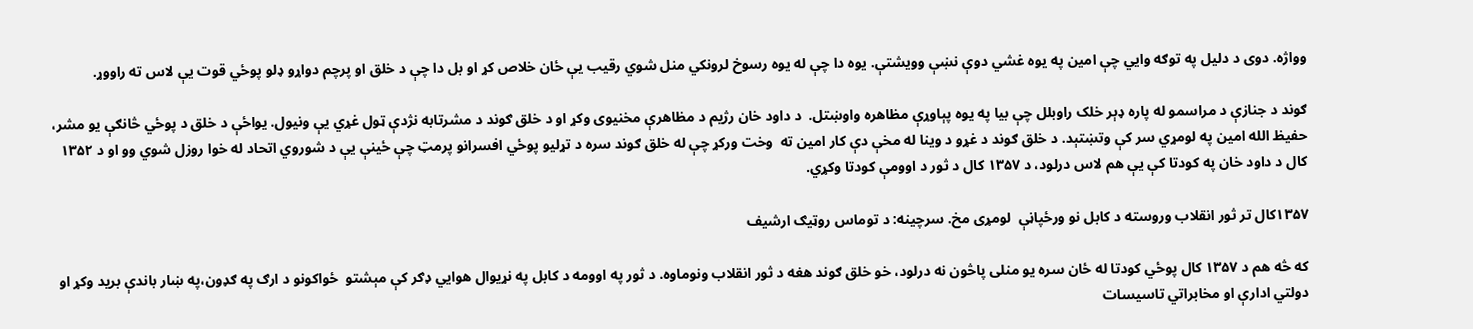وواژه. دوی د دلیل په توګه وايي چې امین په یوه غشي دوې نښې وویشتې. یوه دا چې له یوه رسوخ لرونکي منل شوي رقیب يې ځان خلاص کړ او بل دا چې د خلق او پرچم دواړو ډلو پوځي قوت يې لاس ته راووړ.

ګوند د جنازې د مراسمو له پاره ډېر خلک راوبلل چې بیا په یوه پېاوړې مظاهره واوښتل.  د داود خان رژیم د مظاهرې مخنیوی وکړ او د خلق ګوند د مشرتابه نژدې ټول غړي یې ونیول. یواځې د خلق د پوځي څانګې یو مشر، حفیظ الله امین په لومړي سر کې وتښتېد. د خلق ګوند د غړو د وینا له مخې دې کار امین ته  وخت ورکړ چې له خلق ګوند سره د تړلیو پوځي افسرانو پرمټ چې ځینې یې د شوروي اتحاد له خوا روزل شوي وو او د ۱۳۵۲ کال د داود خان په کودتا کې یې هم لاس درلود، د ۱۳۵۷ کال د ثور د اوومې کودتا وکړي.

۱۳۵۷کال تر ثور انقلاب وروسته د کابل نو ورځپاڼې  لومړی مخ. سرچینه: د توماس روټیګ ارشیف

که څه هم د ۱۳۵۷ کال پوځي کودتا له ځان سره یو منلی پاڅون نه درلود، خو خلق ګوند هغه د ثور انقلاب ونوماوه. د ثور په اوومه د کابل په نړیوال هوايي ډګر کې مېشتو  ځواکونو د ارګ په ګډون،په ښار باندې برید وکړ او دولتي ادارې او مخابراتي تاسیسات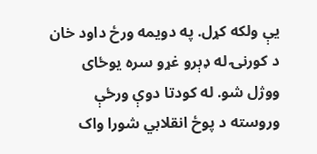يې ولکه کړل. په دویمه ورځ داود خان د کورنۍ له ډېرو غړو سره یوځای ووژل شو. له کودتا دوې ورځې وروسته د پوځ انقلابي شورا واک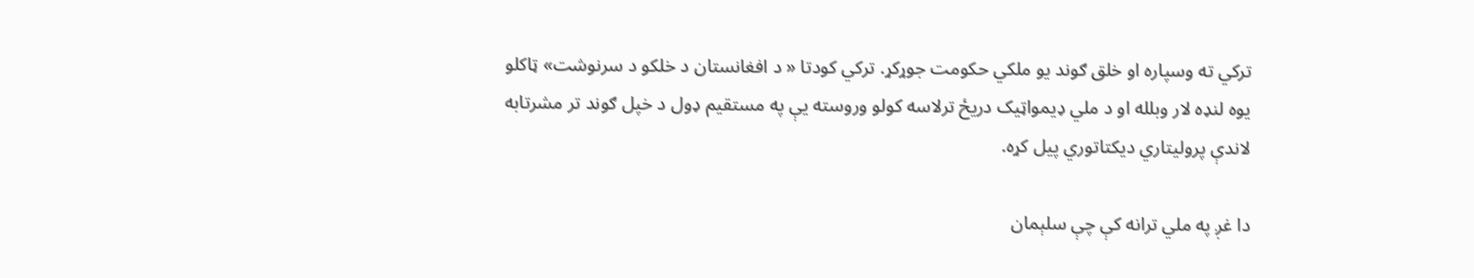ترکي ته وسپاره او خلق ګوند یو ملکي حکومت جوړکړ. ترکي کودتا « د افغانستان د خلکو د سرنوشت» ټاکلو یوه لنډه لار وبلله او د ملي ډیمواټیک دریځ ترلاسه کولو وروسته یې په مستقیم ډول د خپل ګوند تر مشرتابه لاندې پرولیتاري دیکتاتوري پیل کړه.

دا غږ په ملي ترانه کې چې سلېمان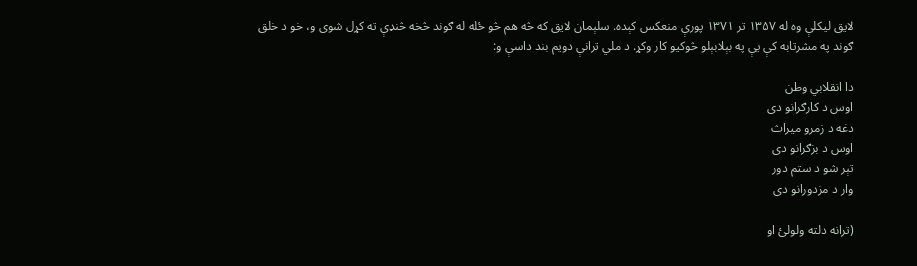لایق لیکلې وه له ۱۳۵۷ تر ۱۳۷۱ پورې منعکس کېده. سلېمان لایق که څه هم څو ځله له ګوند څخه څنډې ته کړل شوی و، خو د خلق ګوند په مشرتابه کې یې په بېلابېلو څوکیو کار وکړ. د ملي ترانې دویم بند داسې و:

دا انقلابي وطن
اوس د کارګرانو دی
دغه د زمرو میراث
اوس د بزګرانو دی
تېر شو د ستم دور
وار د مزدورانو دی

(ترانه دلته ولولئ او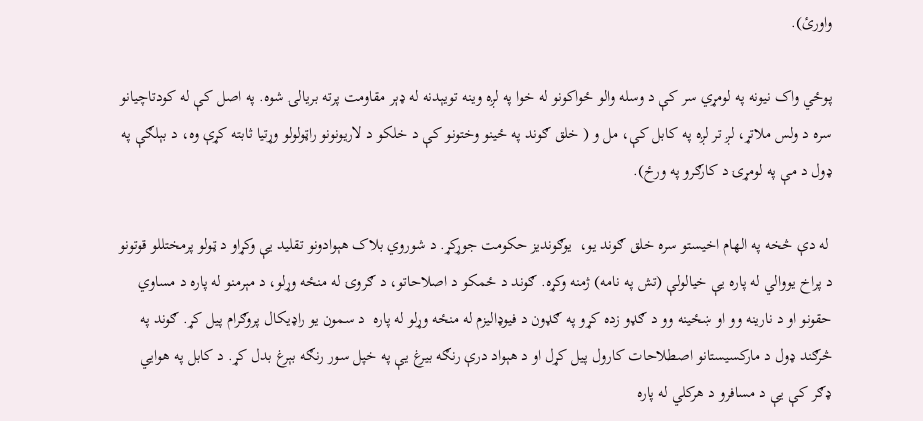واورئ).

پوځي واک نیونه په لومړي سر کې د وسله والو ځواکونو له خوا په لږه وینه تویېدنه له ډېر مقاومت پرته بریالۍ شوه. په اصل کې له کودتاچیانو سره د ولس ملاتړ، لږ تر لږه په کابل کې، مل و ( خلق ګوند په ځينو وختونو کې د خلکو د لاریونونو راټولولو وړتیا ثابته کړې وه، د بېلګې په ډول د مې په لومړۍ د کارګرو په ورځ).

 له دې څخه په الهام اخیستو سره خلق ګوند یو،  یوګوندیز حکومت جوړکړ. د شوروي بلاک هېوادونو تقلید يې وکړاو د ټولو پرمختللو قوتونو د پراخ یووالي له پاره یې خیالولې (تش په نامه) ژمنه وکړه. ګوند د ځمکو د اصلاحاتو، د ګروۍ له منځه وړلو، د مېرمنو له پاره د مساوي حقونو او د نارینه وو او ښځینه وو د ګډو زده کړو په ګډون د فیوډالیزم له منځه وړلو له پاره  د سمون یو راډیکال پروګرام پیل کړ. ګوند په څرګند ډول د مارکسیستانو اصطلاحات کارول پیل کړل او د هېواد درې رنګه بیرغ يې په خپل سور رنګه بېرغ بدل کړ. د کابل په هوايي ډګر کې يې د مسافرو د هرکلي له پاره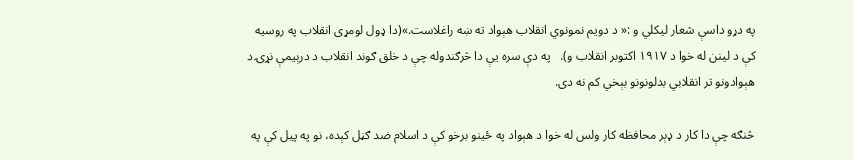په دړو داسې شعار لیکلي و :« د دویم نمونوي انقلاب هېواد ته ښه راغلاست.»(دا ډول لومړی انقلاب په روسیه کې د لینن له خوا د ۱۹۱۷ اکتوبر انقلاب و).   په دې سره يې دا څرګندوله چې د خلق ګوند انقلاب د درېیمې نړۍ د هېوادونو تر انقلابي بدلونونو بېخي کم نه دی.

څنګه چې دا کار د ډېر محافظه کار ولس له خوا د هېواد په ځینو برخو کې د اسلام ضد ګڼل کېده، نو په پیل کې په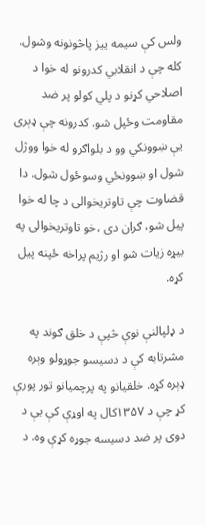ولس کې سیمه ییز پاڅونونه وشول. کله چې د انقلابي کدرونو له خوا د اصلاحي کړنو د پلي کولو پر ضد مقاومت وځپل شو. کدرونه چې ډېری يې ښوونکي وو د بلواګرو له خوا ووژل شول او ښوونځي وسوځول شول. دا قضاوت چې تاوتریخوالی د چا له خوا پیل شو، ګران دی ،خو تاوتریخوالی په بیړه زیات شو او رژیم پراخه ځپنه پیل کړه.

د ډلپالنې نوې څپې د خلق ګوند په مشرتابه کې د دسیسو جوړولو وېره ډېره کړه. خلقیانو په پرچمیانو تور پورې کړ چې د ۱۳۵۷کال په اوړې کې يې د دوی پر ضد دسیسه جوړه کړې وه. د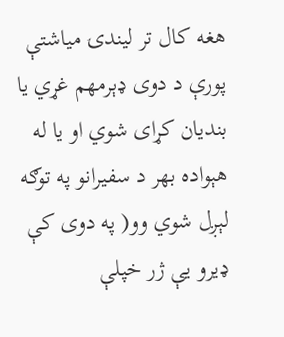هغه کال تر لیندۍ میاشتې پورې د دوی ډېرمهم غړي یا بندیان کړای شوي او یا له هېواده بهر د سفیرانو په توګه لېږل شوي وو( په دوی کې ډیرو یې ژر خپلې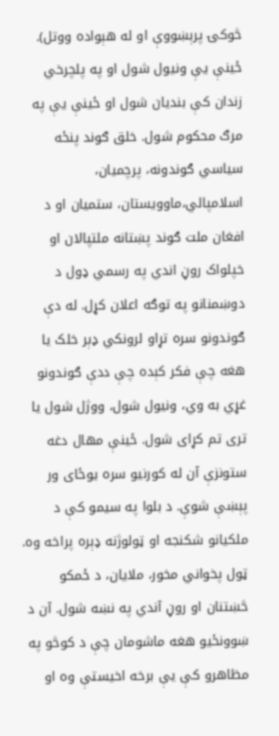څوکۍ پرېښووې او له هېواده ووتل). ځینې يې ونیول شول او په پلچرخي زندان کې بندیان شول او ځینې يې په مرګ محکوم شول. خلق ګوند پنځه سیاسي ګوندونه، پرچمیان، اسلامپالي،ماوویستان، ستمیان او د افغان ملت ګوند پښتانه ملتپالان او خپلواک روڼ اندي په رسمي ډول د دوښمنانو په توګه اعلان کړل. له دې ګوندونو سره تړاو لرونکي ډېر خلک یا هغه چې فکر کېده چې ددې ګوندونو غړي به وي، ونیول شول، ووژل شول یا تری تم کړای شول. ځینې مهال دغه ستونزې آن له کورنیو سره یوځای ور پېښې شوې. د بلوا په سیمو کې د ملکیانو شکنجه او ټولوژنه ډېره پراخه وه. ټول پخواني مخور، ملایان، د ځمکو څښتنان او روڼ آندي په نښه شول. آن د ښوونځیو هغه ماشومان چې د کوڅو په مظاهرو کې یې برخه اخیستې وه او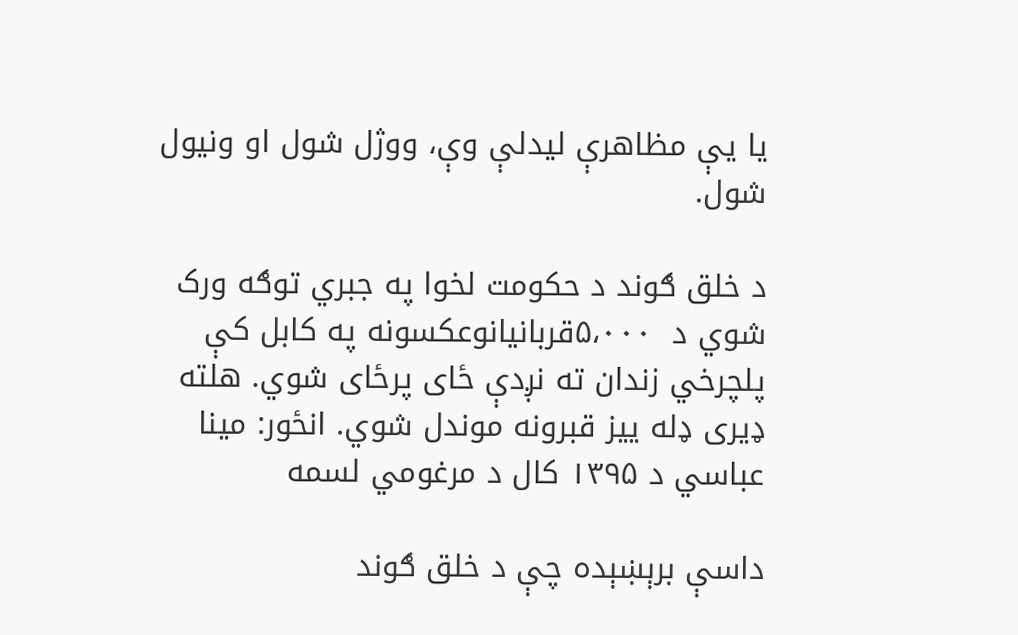یا یې مظاهرې لیدلې وې، ووژل شول او ونیول شول.

د خلق ګوند د حکومت لخوا په جبري توګه ورک شوي د  ۵،۰۰۰قربانیانوعکسونه په کابل کې پلچرخي زندان ته نږدې ځای پرځای شوي. هلته ډیری ډله ییز قبرونه موندل شوي. انځور: مینا عباسي د ۱۳۹۵ کال د مرغومي لسمه

داسې برېښېده‌ چې د خلق ګوند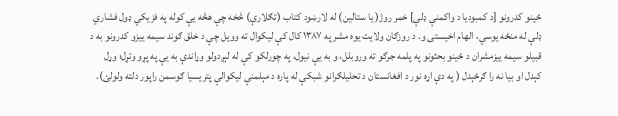ځینو کدرونو [د کمبودیا د واکمنې ډلې] خمر روژ( یا ستالین) له لارښود کتاب (تګلارې) څخه چې هڅه یې کوله په فزیکي ډول فشاري ډلې له منځه یوسي، الهام اخیستی و. د روزګان ولایت یوه مشر په ۱۳۸۷ کال کې لیکوال ته وویل چې د خلق ګوند سیمه ییزو کدرونو به د قبیلو سیمه ییزمشران د ځینو بحثونو په پلمه جرګو ته وروبلل، و به یې نیول، په چورلکو کې له لېږدولو وړاندې به يې په پړو وتړل؛ وړل کېدل او بیا نه را ګرځېدل ( په دې اړه نور د افغانستان د تحلیلګرانو شبکې له پاره د مېلمنې لیکوالې پتریسیا ګوسمن راپور دلته ولولئ).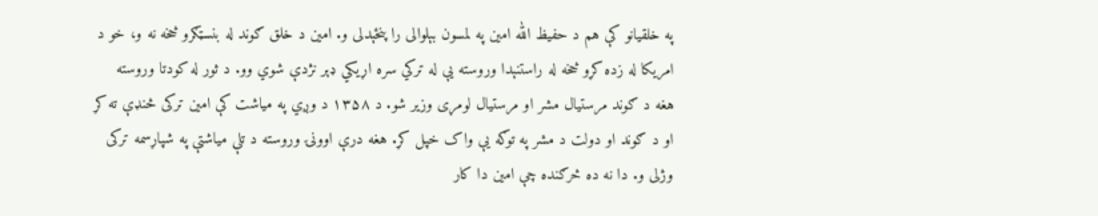په خلقیانو کې هم د حفیظ الله امین په لمسون بېلوالی را پنځېدلی و. امین د خلق ګوند له بنسټګرو څخه نه و، خو د امریکا له زده کړو څخه له راستنېدا وروسته يې له ترکي سره اړیکي ډېر نژدې شوي وو. د ثور له کودتا وروسته هغه د ګوند مرستیال مشر او مرستیال لومړی وزیر شو. د ۱۳۵۸ د وږي په میاشت کې امین ترکی څنډې ته کړ او د ګوند او دولت د مشر په توګه يې واک خپل کړ. هغه درې اوونۍ وروسته د تلې میاشتې په شپاړسمه ترکی وژلی و. دا نه ده څرګنده چې امین دا کار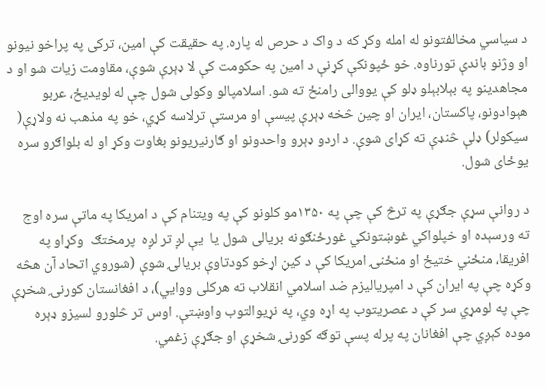د سیاسي مخالفتونو له امله وکړ که د واک د حرص له پاره. په حقیقت کې امین، ترکی په پراخو نیونو او وژنو باندې تورناوه. خو ځپونکې کړنې د امین په حکومت کې لا ډېرې شوې، مقاومت زیات شو او د مجاهدینو په بېلابېلو ډلو کې یووالی رامنځ ته شو. اسلامپالو وکولی شول چې له لویدیځ، عربو هېوادونو، پاکستان، ایران او چین څخه ډېرې پیسې او مرستې ترلاسه کړي، خو په مذهب نه ولاړې( سیکولر) ډلې څنډې ته کړای شوې. د اردو ډېرو واحدونو او ګارنیریونو بغاوت وکړ او له بلواګرو سره یوځای شول.

د روانې سړې جګړې په ترڅ کې چې په ۱۳۵۰مو کلونو کې په ویتنام کې د امریکا په ماتې سره اوج ته ورسېده او خپلواکي غوښتونکي غورځنګونه بریالی شول یا  یې لږ تر لږه  پرمختګ  وکړاو په افریقا، منځني ختیځ او منځنۍ امریکا کې د کیڼ اړخو کودتاوې بریالۍ شوې (شوروي اتحاد آن هڅه وکړه چې په ایران کې د امپریالیزم ضد اسلامي انقلاب ته هرکلی ووایي)، د افغانستان کورنۍ شخړې چې په لومړي سر کې د عصریتوب په اړه وي، په نړیوالتوب واوښتې. اوس تر څلورو لسیزو ډېره موده کېږي چې افغانان په پرله پسې توګه کورنۍ شخړې او جګړې زغمي.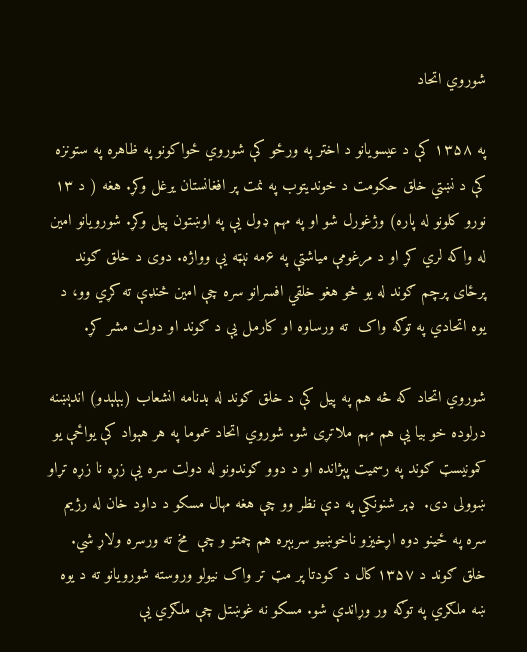شوروي اتحاد

په ۱۳۵۸ کې د عیسویانو د اختر په ورځو کې شوروي ځواکونو په ظاهره په ستونزه کې د نښتي خلق حکومت د خوندیتوب په نمت پر افغانستان یرغل وکړ. هغه ( د ۱۳ نورو کلونو له پاره) وژغورل شو او په مهم ډول يې په اوښتون پیل وکړ. شورویانو امین له واکه لري کړ او د مرغومې میاشتې په ۶مه نېټه يې وواژه. دوی د خلق ګوند پرځای پرچم ګوند له یو څو هغو خلقي افسرانو سره چې امین څنډې ته کړي وو، د یوه اتحادي په توګه واک  ته ورساوه او کارمل يې د ګوند او دولت مشر کړ.

شوروي اتحاد که څه هم په پیل کې د خلق ګوند له بدنامه انشعاب (بېلېدو) اندېښنه درلوده خو بیا يې هم مهم ملاتړی شو. شوروي اتحاد عموما په هر هېواد کې یواځې یو کمونیسټ ګوند په رسمیت پېژانده او د دوو ګوندونو له دولت سره يې زړه نا زړه تړاو ښوولی دی.  ډېر شنونکي په دې نظر وو چې هغه مهال مسکو د داود خان له رژیم سره په ځینو دوه اړخیزو ناخوښیو سربېره هم چمتو و چې  مخ ته ورسره ولاړ شي. خلق ګوند د ۱۳۵۷کال د کودتا پر مټ تر واک نیولو وروسته شورویانو ته د یوه ښه ملګري په توګه ور وړاندې شو. مسکو نه غوښتل چې ملګري یې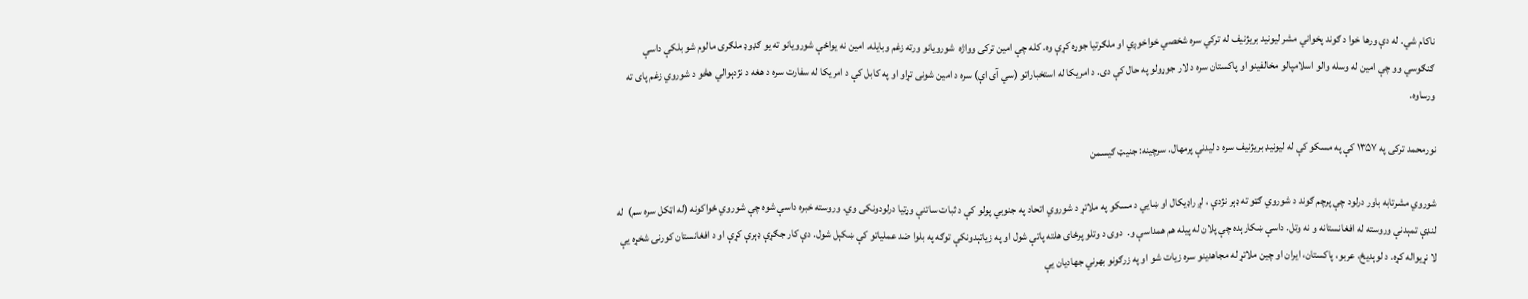ناکام شي. له دې ورها خوا د ګوند پخواني مشر لیونید بریژنیف له ترکي سره شخصي خواخوږي او ملګرتیا جوړه کړې وه. کله چې امین ترکی وواژه  شورویانو ورته زغم وبایله. امین نه یواځې شورویانو ته یو ګډوډ ملګری مالوم شو بلکې داسې ګنګوسي وو چې امین له وسله والو اسلامپالو مخالفینو او پاکستان سره د لار جوړولو په حال کې دی. د امریکا له استخباراتو (سي آی اې) سره د امین شونی تړاو او په کابل کې د امریکا له سفارت سره د هغه د نژدېوالي هڅو د شوروي زغم پای ته ورساوه.

نورمحمد ترکی په ۱۳۵۷ کې په مسکو کې له لیونیډ بریژنیف سره د لیدنې پرمهال. سرچینه: جنیټ ګیسمن

شوروي مشرتابه باور درلود چې پرچم ګوند د شوروي ګټو ته ډېر نژدې ، لږ راډیکال او ښایي د مسکو په ملاتړ د شوروي اتحاد په جنوبي پولو کې د ثبات ساتنې وړتیا درلودونکی وي. وروسته خبره داسې شوه چې شوروي ځواکونه (له اټکل سره سم)  له لنډې تمېدنې وروسته له افغانستانه و نه وتل. داسې ښکارېده چې پلان له پیله هم همداسې و.  دوی د وتلو پرځای هلته پاتې شول او په زیاتېدونکې توګه په بلوا ضد عملیاتو کې ښکېل شول. دې کار جګړې ډېرې کړې او د افغانستان کورنۍ شخړه يې لا نړیواله کړه. د لوېدیځ، عربو، پاکستان، ایران او چین ملاتړ له مجاهدینو سره زیات شو او په زرګونو بهرني جهادیان يې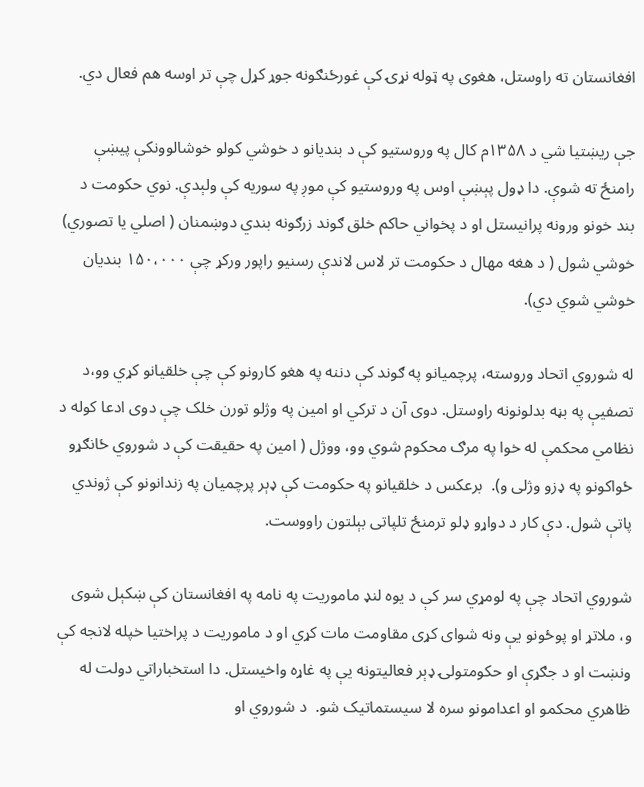افغانستان ته راوستل، هغوی په ټوله نړۍ کې غورځنګونه جوړ کړل چې تر اوسه هم فعال دي.

جې ریښتیا شي د ۱۳۵۸م کال په وروستیو کې د بندیانو د خوشي کولو خوشالوونکې پیښې رامنځ ته شوې. دا ډول پېښې اوس په وروستیو کې موږ په سوریه کې ولېدې. نوي حکومت د بند خونو ورونه پرانیستل او د پخواني حاکم خلق ګوند زرګونه بندي دوښمنان ( اصلي یا تصوري) خوشي شول ( د هغه مهال د حکومت تر لاس لاندې رسنیو راپور ورکړ چې ۱۵۰،۰۰۰ بندیان خوشي شوي دي).

له شوروي اتحاد وروسته، پرچمیانو په ګوند کې دننه په هغو کارونو کې چې خلقیانو کړي وو،د تصفیې په بڼه بدلونونه راوستل. دوی آن د ترکي او امین په وژلو تورن خلک چې دوی ادعا کوله د نظامي محکمې له خوا په مرګ محکوم شوي وو، ووژل ( امین په حقیقت کې د شوروي ځانګړو ځواکونو په ډزو وژلی و).  برعکس د خلقیانو په حکومت کې ډېر پرچمیان په زندانونو کې ژوندي پاتې شول. دې کار د دواړو ډلو ترمنځ تلپاتی بېلتون راووست.

شوروي اتحاد چې په لومړي سر کې د یوه لنډ ماموریت په نامه په افغانستان کې ښکېل شوی و، ملاتړ او پوځونو یې ونه شوای کړی مقاومت مات کړي او د ماموریت د پراختیا خپله لانجه کې ونښت او د جګړې او حکومتولۍ ډېر فعالیتونه یې په غاړه واخیستل. دا استخباراتي دولت له ظاهري محکمو او اعدامونو سره لا سیستماتیک شو.  د شوروي او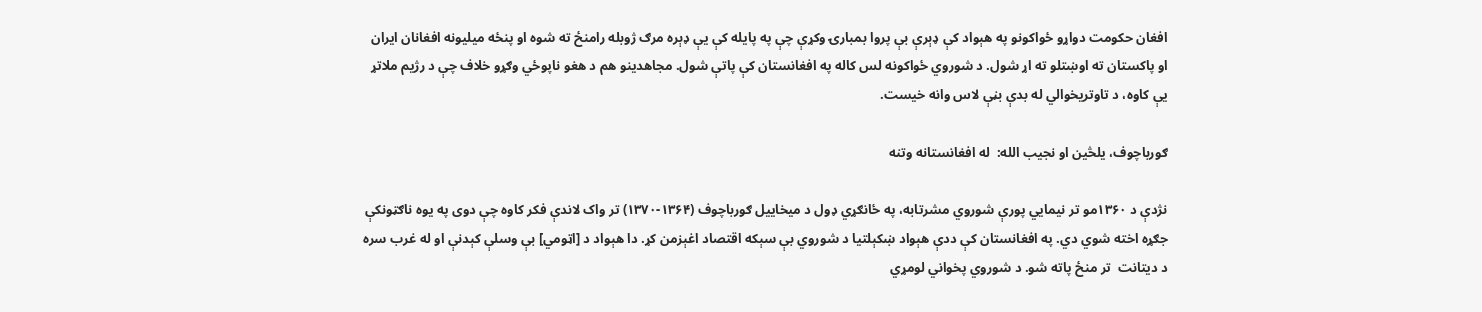افغان حکومت دواړو ځواکونو په هېواد کې ډېرې بې پروا بمبارۍ وکړې چې په پایله کې يې ډېره مرګ ژوبله رامنځ ته شوه او پنځه میلیونه افغانان ایران او پاکستان ته اوښتلو ته اړ شول. د شوروي ځواکونه لس کاله په افغانستان کې پاتې شول. مجاهدینو هم د هغو ناپوځي وګړو خلاف چې د رژیم ملاتړ یې کاوه، د تاوتریخوالي له بدې بڼې لاس وانه خیست.

ګورباچوف، یلڅین او نجیب الله:  له افغانستانه وتنه

نژدې د ۱۳۶۰مو تر نیمايي پورې شوروي مشرتابه، په ځانګړي ډول د میخاییل ګورباچوف (۱۳۶۴-۱۳۷۰) تر واک لاندې فکر کاوه چې دوی په یوه ناګټونکې جګړه اخته شوي دي. په افغانستان کې ددې هېواد ښکېلتیا د شوروي بې سېکه اقتصاد اغېزمن کړ. دا هېواد د [اټومي] بې وسلې کېدنې او له غرب سره د دیتانت  تر منځ پاته شو. د شوروي پخواني لومړي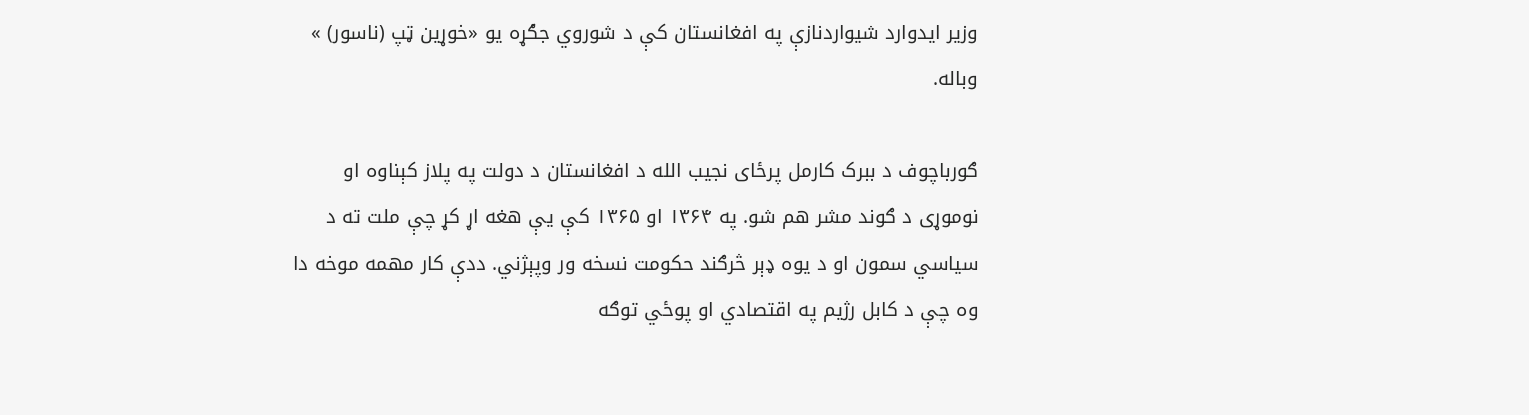وزیر ایدوارد شیواردنازې په افغانستان کې د شوروي جګړه یو «خوړین ټپ (ناسور) » وباله.

ګورباچوف د ببرک کارمل پرځای نجیب الله د افغانستان د دولت په پلاز کېناوه او نوموړی د ګوند مشر هم شو. په ۱۳۶۴ او ۱۳۶۵ کې يې هغه اړ کړ چې ملت ته د سیاسي سمون او د یوه ډېر څرګند حکومت نسخه ور وپېژني. ددې کار مهمه موخه دا وه چې د کابل رژیم په اقتصادي او پوځي توګه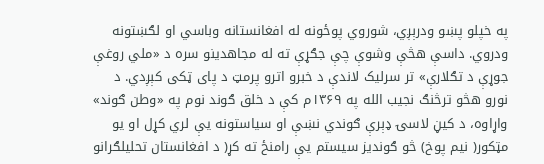په خپلو پښو ودرېږي، شوروي پوځونه له افغانستانه وباسي او لګښتونه ودروي. داسې هڅې وشوې چې جګړې ته له مجاهدینو سره د «ملي روغې جوړې د تګلارې» تر سرلیک لاندې د خبرو اترو پرمټ د پای ټکی کېږدي. د نورو هڅو ترڅنګ نجیب الله په ۱۳۶۹م کې د خلق ګوند نوم په «وطن ګوند» واړاوه، د کیڼ لاسۍ ډېرې ګوندي نښې او سیاستونه يې لري کړل او یو مټکور( نیم پوخ) څو ګوندیز سیستم يې رامنځ ته کړ( د افغانستان تحلیلګرانو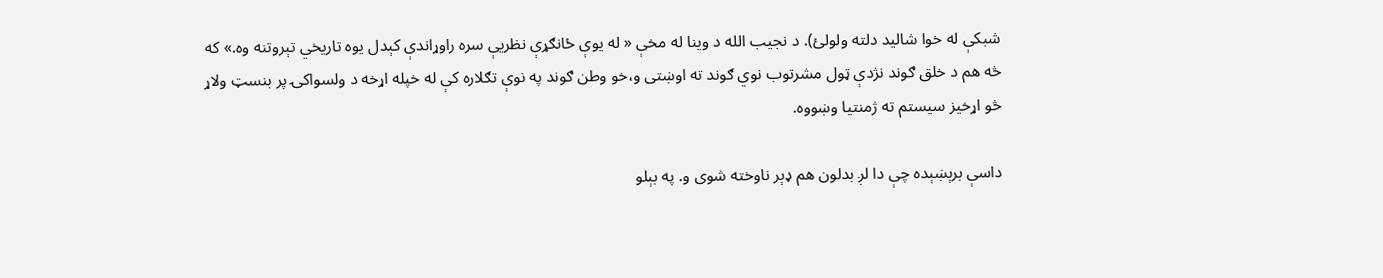شبکې له خوا شالید دلته ولولئ). د نجیب الله د وینا له مخې « له یوې ځانګړې نظریې سره راوړاندې کېدل یوه تاریخي تېروتنه وه.» که څه هم د خلق ګوند نژدې ټول مشرتوب نوي ګوند ته اوښتی و،خو وطن ګوند په نوې تګلاره کې له خپله اړخه د ولسواکۍ پر بنسټ ولاړ څو اړخیز سیستم ته ژمنتیا وښووه.

داسې برېښېده چې دا لږ بدلون هم ډېر ناوخته شوی و. په بېلو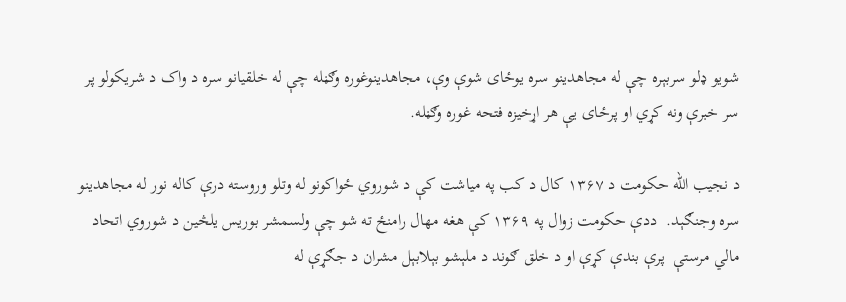شویو ډلو سربېره چې له مجاهدینو سره یوځای شوې وې، مجاهدینوغوره وګڼله چې له خلقیانو سره د واک د شریکولو پر سر خبرې ونه کړي او پرځای يې هر اړخیزه فتحه غوره وګڼله.

د نجیب الله حکومت د ۱۳۶۷ کال د کب په میاشت کې د شوروي ځواکونو له وتلو وروسته درې کاله نور له مجاهدینو سره وجنګېد.  ددې حکومت زوال په ۱۳۶۹ کې هغه مهال رامنځ ته شو چې ولسمشر بوریس یلڅین د شوروي اتحاد مالي مرستې  پرې بندې کړې او د خلق ګوند د ملېشو بېلابېل مشران د جګړې له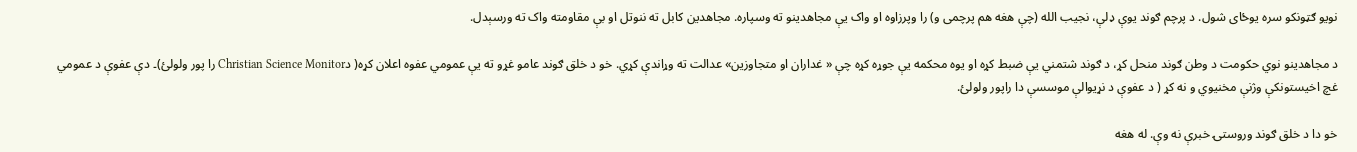نویو ګټونکو سره یوځای شول. د پرچم ګوند یوې ډلې، نجیب الله (چې هغه هم پرچمی و) را وپرزاوه او واک يې مجاهدینو ته وسپاره. مجاهدین کابل ته ننوتل او بې مقاومته واک ته ورسېدل.

د مجاهدینو نوي حکومت د وطن ګوند منحل کړ، د ګوند شتمني يې ضبط کړه او یوه محکمه یې جوړه کړه چې « غداران او متجاوزین» عدالت ته وړاندې کړي. خو د خلق ګوند عامو غړو ته يې عمومي عفوه اعلان کړه( دChristian Science Monitor را پور ولولئ)۔ دې عفوې د عمومي غچ اخیستونکې وژنې مخنیوي و نه کړ ( د عفوې د نړیوالې موسسې دا راپور ولولئ.

خو دا د خلق ګوند وروستۍ خبرې نه وې. له هغه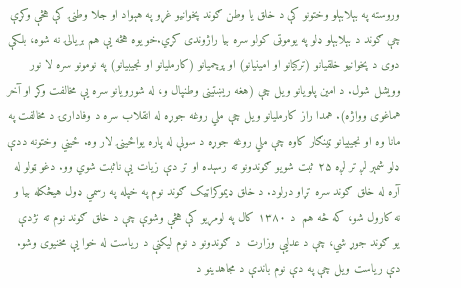وروسته په بېلابېلو وختونو کې د خلق یا وطن ګوند پخوانیو غړو په هېواد او جلا وطنۍ کې هڅې وکړې چې ګوند د بېلابېلو ډلو په یوموټی کولو سره بیا راژوندی کړي.خو یوه هڅه يې هم بریالۍ نه شوه، بلکې دوی د پخوانيو خلقیانو (ترکیانو او امینیانو) او پرچمیانو (کارملیانو او نجیبیانو) په نومونو سره لا نور وویشل شول. د امین پلویانو ویل چې (هغه ریښتینی وطنپال و، له شورویانو سره یې مخالفت وکړ او آخر هماغوی وواژه). همدا راز کارملیانو ویل چې ملي روغه جوړه له انقلاب سره د وفادارۍ د مخالفت په مانا وه او نجیبیانو ټینګار کاوه چې ملي روغه جوړه د سولې له پاره یواځینۍ لار وه. ځیني وختونه ددې ډلو شمېر لږ تر لږه ۲۵ ثبت شويو ګوندونو ته رسېده او تر دې زیات يې ناثبت شوي وو. دغو ټولو له  آره له خلق ګوند سره تړاو درلود. د خلق ډیموکراټیک ګوند نوم په خپله په رسمي ډول هیڅکله بیا و نه کارول شو، که څه هم  د ۱۳۸۰ کال په لومړیو کې هڅې وشوې چې د خلق ګوند نوم ته نژدې یو ګوند جوړ شي، چې د عدلیې وزارت  د ګوندونو د نوم لیکنې د ریاست له خوا يې مخنیوی وشو. دې ریاست ویل چې په دې نوم باندې د مجاهدینو د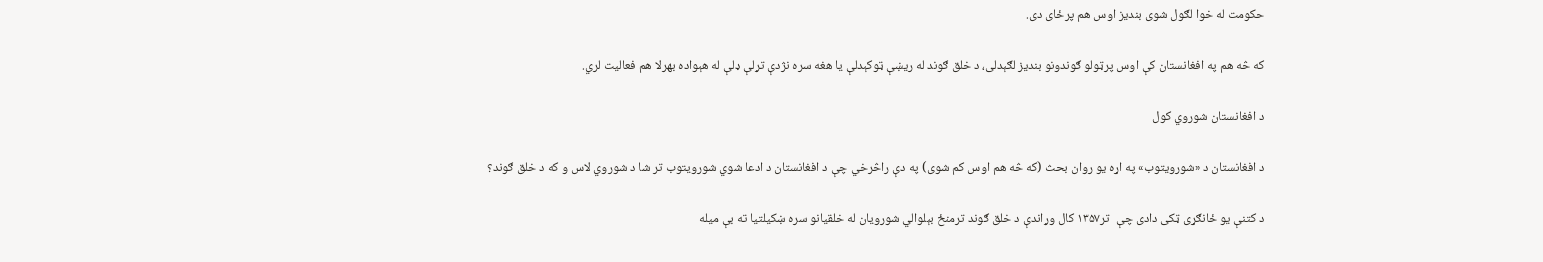حکومت له خوا لګول شوی بندیز اوس هم پرځای دی.

که څه هم په افغانستان کې اوس پرټولو ګوندونو بندیز لګېدلی، د خلق ګوند له ریښې ټوکېدلې یا هغه سره نژدې تړلې ډلې له هېواده بهرلا هم فعالیت لري.

د افغانستان شوروي کول

د افغانستان د «شورویتوب» په اړه یو روان بحث (که څه هم اوس کم شوی) په دې راڅرخي چې د افغانستان د ادعا شوي شورویتوب تر شا د شوروي لاس و که د خلق ګوند؟

د کتنې یو ځانګړی ټکی دادی چې  تر۱۳۵۷ کال وړاندې د خلق ګوند ترمنځ بېلوالي شورویان له خلقیانو سره ښکیلتیا ته بې میله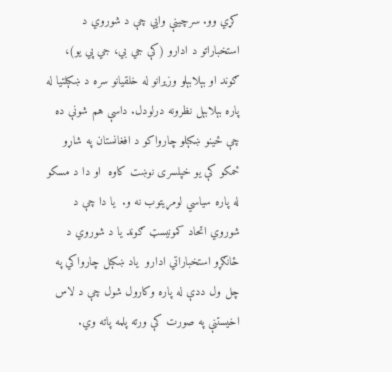کړي وو. سرچینې وایي چې د شوروي د استخباراتو د ادارو (کې جي بي، جي پي یو)، ګوند او بېلابېلو وزیرانو له خلقیانو سره د ښکېلتیا له پاره بېلابېل نظرونه درلودل. داسې هم شونې ده چې ځینو ښکېلو چارواکو د افغانستان په شاړو ځمکو کې یو خپلسری نوښت کاوه  او دا د مسکو له پاره سیاسي لومړیتوب نه و.  یا دا چې د شوروي اتحاد کمونیسټ ګوند یا د شوروي د ځانګړو استخباراتي ادارو  یاد ښکېل چارواکي په چل ول ددې له پاره وکارول شول چې د لاس اخیستنې په صورت کې ورته پلمه پاته وي.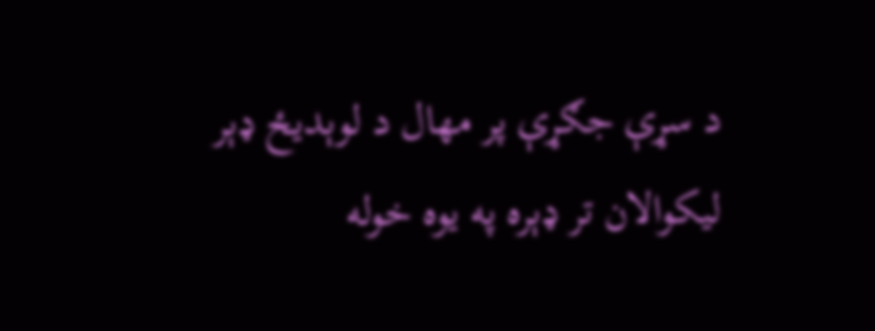د سړې جګړې پر مهال د لوېدیځ ډېر لیکوالان تر ډېره په یوه خوله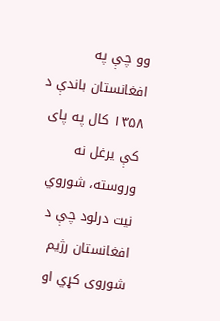وو چې په افغانستان باندې د ۱۳۵۸ کال په پای کې یرغل نه وروسته، شوروي نیت درلود چې د افغانستان رژیم  شوروی کړي او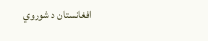افغانستان د شوروي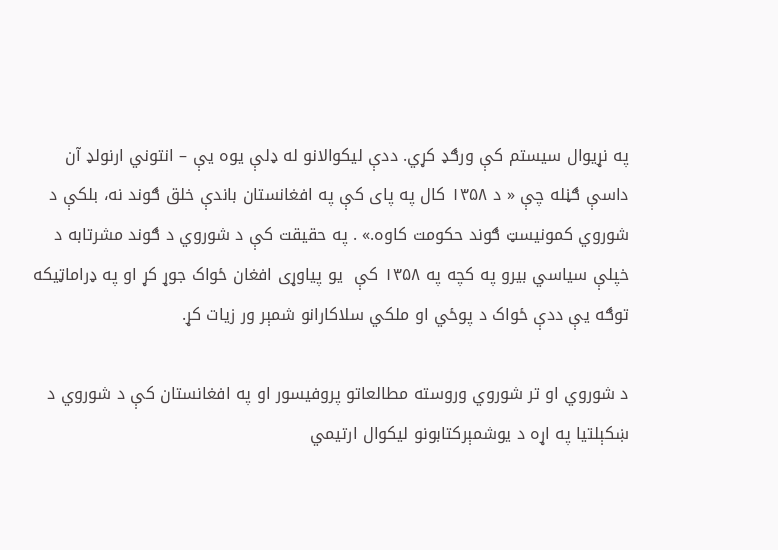په نړیوال سیستم کې ورګډ کړي. ددې لیکوالانو له ډلې یوه یې – انتوني ارنولډ آن داسې ګڼله چې « د ۱۳۵۸ کال په پای کې په افغانستان باندې خلق ګوند نه، بلکې د شوروي کمونیسټ ګوند حکومت کاوه.» . په حقیقت کې د شوروي د ګوند مشرتابه د خپلې سیاسي بیرو په کچه په ۱۳۵۸ کې  یو پیاوړی افغان ځواک جوړ کړ او په ډراماټیکه توګه يې ددې ځواک د پوځي او ملکي سلاکارانو شمېر ور زیات کړ.

د شوروي او تر شوروي وروسته مطالعاتو پروفیسور او په افغانستان کې د شوروي د ښکېلتیا په اړه د یوشمېرکتابونو لیکوال ارتیمي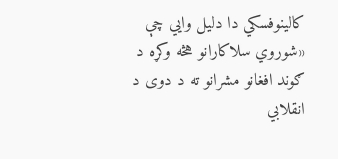کالینوفسکي دا دلیل وايي چې «شوروي سلاکارانو هڅه وکړه د ګوند افغانو مشرانو ته د دوی د انقلابي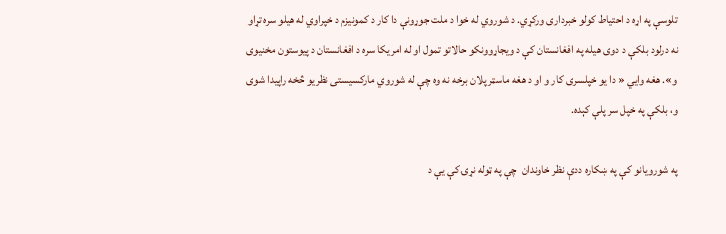تلوسې په اړه د احتیاط کولو خبرداری ورکړي. د شوروي له خوا د ملت جوړونې دا کار د کمونیزم د خپراوي له هیلو سره تړاو نه درلود بلکې د دوی هیله په افغانستان کې د ویجاړوونکو حالاتو تمول او له امریکا سره د افغانستان د پیوستون مخنیوی و». هغه وایي « دا یو خپلسری کار و او د هغه ماسټر پلان برخه نه وه چې له شوروي مارکسیستی نظریو څخه راپیدا شوی و، بلکې په خپل سر پلې کېده.

په شورویانو کې په ښکاره ددې نظر خاوندان  چې په ټوله نړۍ کې یې د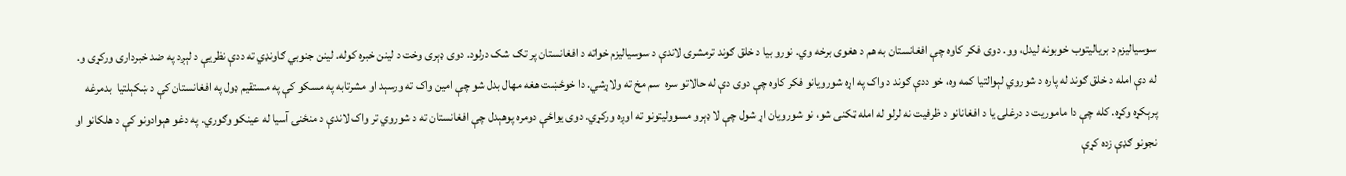سوسیالیزم د بریالیتوب خوبونه لیدل، وو. دوی فکر کاوه چې افغانستان به هم د هغوی برخه وي. نورو بیا د خلق ګوند ترمشرۍ لاندې د سوسیالیزم خواته د افغانستان پر تګ شک درلود. دوی ډېری وخت د لینن خبره کوله. لینن جنوبي ګاونډي ته ددې نظریې د لېږد په ضد خبرداری ورکړی و. له دې امله د خلق ګوند له پاره د شوروي لېوالتیا کمه وه، خو ددې ګوند د واک په اړه شورویانو فکر کاوه چې دوی دې له حالاتو سره  سم مخ ته ولاړشي. دا خوځښت هغه مهال بدل شو چې امین واک ته ورسېد او مشرتابه په مسکو کې په مستقیم ډول په افغانستان کې د ښکېلتیا  بدمرغه پرېکړه وکړه. کله چې دا ماموریت د درغلۍ یا د افغانانو د ظرفیت نه لرلو له امله ټکنی شو، نو شورویان اړ شول چې لا ډېرو مسوولیتونو ته اوږه ورکړي. دوی یواځې دومره پوهېدل چې افغانستان ته د شوروي تر واک لاندې د منځنۍ آسیا له عینکو وګوري. په دغو هېوادونو کې د هلکانو او نجونو ګډې زده کړې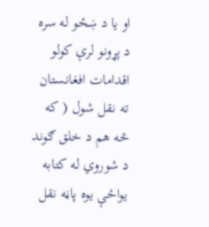او یا د ښځو له سره د پړونو لرې کولو اقدامات افغانستان ته نقل شول ( که څه هم د خلق ګوند د شوروي له کتابه یواځې یوه پاڼه نقل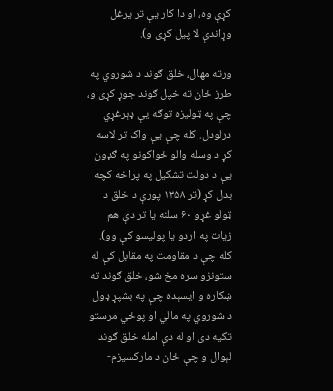کړې وه، او دا کار يې تر یرغل وړاندې لا پیل کړی و).

ورته مهال، خلق ګوند د شوروي په طرز ځان ته خپل ګوند جوړ کړی و، چې په ټولیزه توګه یې ډېرغړي درلودل. کله چې یې واک تر لاسه کړ د وسله والو ځواکونو په ګډون يې د دولت تشکیل په پراخه کچه بدل کړ (تر ۱۳۵۸ پورې د خلق د ټولو غړو ۶۰ سلنه یا تر دې هم زیات په اردو یا پولیسو کې وو). کله چې د مقاومت په مقابل کې له ستونزو سره مخ شو، خلق ګوند ته ښکاره و ایسېده چې په بشپړ ډول د شوروي په مالي او پوځي مرستو تکیه دی او له دې امله خلق ګوند لېوال و چې ځان د مارکسیزم-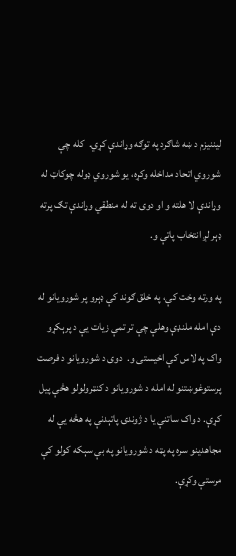لیننیزم د ښه شاګرد په توګه وړاندې کړي.  کله چې شوروي اتحاد مداخله وکړه، یو شوروي ډوله چوکاټ له وړاندې لا هلته و او دوی ته له منطقي وړاندې تګ پرته ډېر لږ انتخاب پاتې و.

په ورته وخت کې، په خلق ګوند کې ډېرو پر شورویانو له دې امله ملنډې وهلې چې تر تمې زیات یې د پرېکړو واک په لاس کې اخیستی و.  دوی د شورویانو د فرصت پرستوغوښتنو له امله د شورویانو د کنټرولولو هڅې پیل کړې. د واک ساتنې یا د ژوندۍ پاتېدنې په هڅه یې له مجاهدینو سره په پټه د شورویانو په بې سېکه کولو کې مرستې وکړې.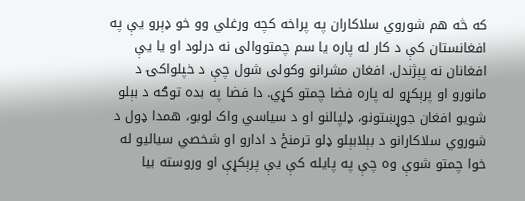که څه هم شوروي سلاکاران په پراخه کچه ورغلي وو خو ډېرو يې په افغانستان کې د کار له پاره یا سم چمتووالی نه درلود او یا يې افغانان نه پېژندل. افغان مشرانو وکولی شول چې د خپلواکۍ د مانورو او پرېکړو له پاره فضا چمتو کړي. دا فضا په بده توګه د بېلو شویو افغان جوړښتونو، ډلپالنو او د سیاسي واک لوبو، همدا ډول د شوروي سلاکارانو د بېلابېلو ډلو ترمنځ د ادارو او شخصي سیالیو له خوا چمتو شوې وه چې په پایله کې یې پرېکړې او وروسته بیا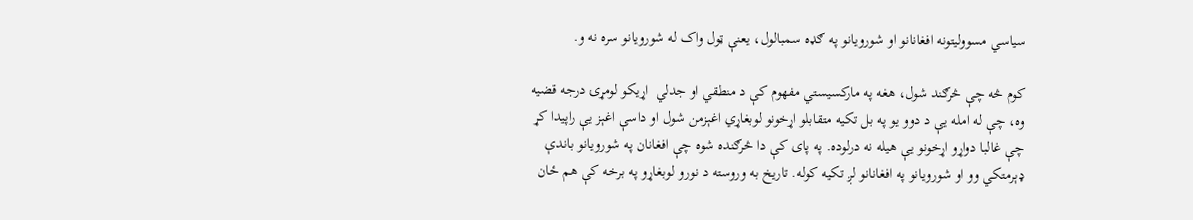سیاسي مسوولیتونه افغانانو او شورویانو په ګډه سمبالول، یعنې ټول واک له شورویانو سره نه و.

کوم څه چې څرګند شول، هغه په مارکسیستي مفهوم کې د منطقي او جدلي  اړیکو لومړۍ درجه قضیه وه، چې له امله يې د دوو یو په بل تکیه متقابلو اړخونو لوبغاړي اغېزمن شول او داسې اغېز يې راپیدا کړ چې غالبا دواړو اړخونو يې هیله نه درلوده. په پای کې دا څرګنده شوه چې افغانان په شورویانو باندې ډېرمتکي وو او شورویانو په افغانانو لږ تکیه کوله. تاریخ به وروسته د نورو لوبغاړو په برخه کې هم ځان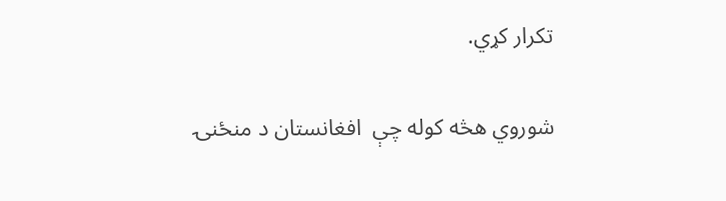تکرار کړي.

شوروي هڅه کوله چې  افغانستان د منځنۍ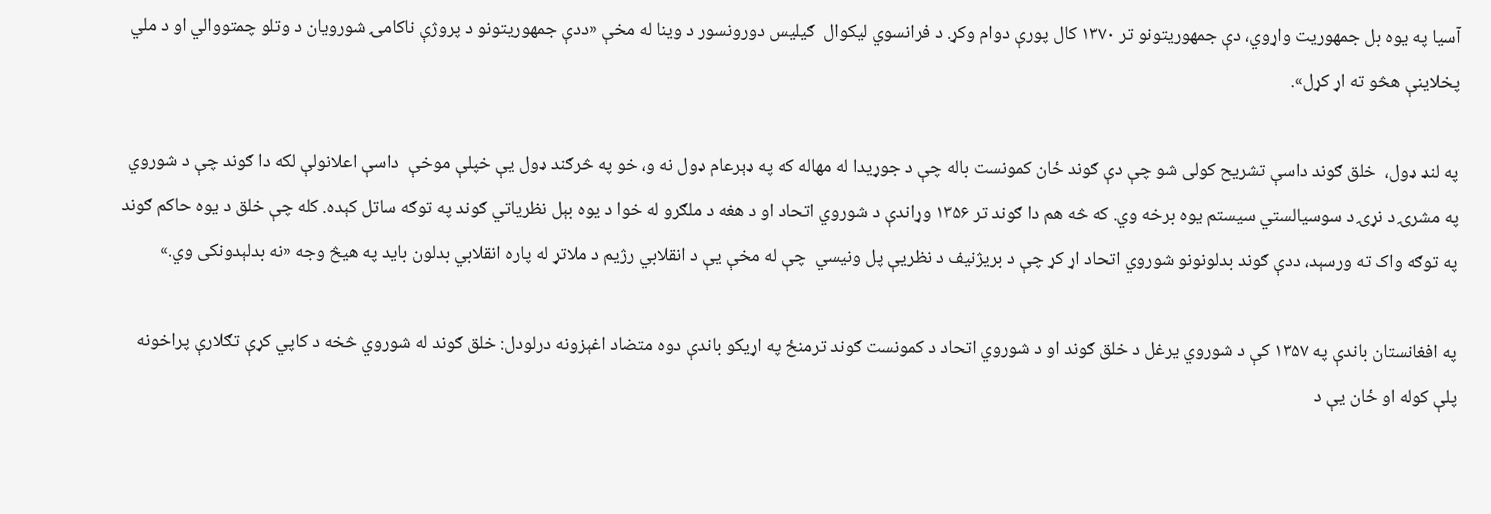آسیا په یوه بل جمهوریت واړوي، دې جمهوریتونو تر ۱۳۷۰ کال پورې دوام وکړ. د فرانسوي لیکوال  ګيلیس دورونسور د وینا له مخې «ددې جمهوریتونو د پروژې ناکامۍ شورویان د وتلو چمتووالي او د ملي پخلاینې هڅو ته اړ کړل».

په لنډ ډول،  خلق ګوند داسې تشریح کولی شو چې دې ګوند ځان کمونست باله چې د جوړیدا له مهاله که په ډېرعام ډول نه و، خو په څرګند ډول یې خپلې موخې  داسې اعلانولې لکه دا ګوند چې د شوروي په مشرۍ د نړۍ د سوسیالستي سیستم یوه برخه وي. که څه هم دا ګوند تر ۱۳۵۶ وړاندې د شوروي اتحاد او د هغه د ملګرو له خوا د یوه بېل نظریاتي ګوند په توګه ساتل کېده. کله چې خلق د یوه حاکم ګوند په توګه واک ته ورسېد، ددې ګوند بدلونونو شوروي اتحاد اړ کړ چې د بريژنیف د نظريې پل ونیسي  چې له مخې یې د انقلابي رژیم د ملاتړ له پاره انقلابي بدلون باید په هیڅ وجه «نه بدلېدونکی وي.»

په افغانستان باندې په ۱۳۵۷ کې د شوروي یرغل د خلق ګوند او د شوروي اتحاد د کمونست ګوند ترمنځ په اړیکو باندې دوه متضاد اغېزونه درلودل: خلق ګوند له شوروي څخه د کاپي کړې تګلارې پراخونه پلې کوله او ځان يې د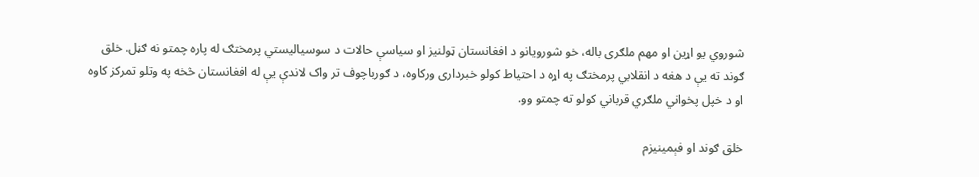شوروي یو اړین او مهم ملګری باله، خو شورویانو د افغانستان ټولنیز او سیاسې حالات د سوسیالیستي پرمختګ له پاره چمتو نه ګڼل. خلق ګوند ته یې د هغه د انقلابي پرمختګ په اړه د احتیاط کولو خبرداری ورکاوه، د ګورباچوف تر واک لاندې يې له افغانستان څخه په وتلو تمرکز کاوه او د خپل پخواني ملګري قرباني کولو ته چمتو وو.

خلق ګوند او فېمینیزم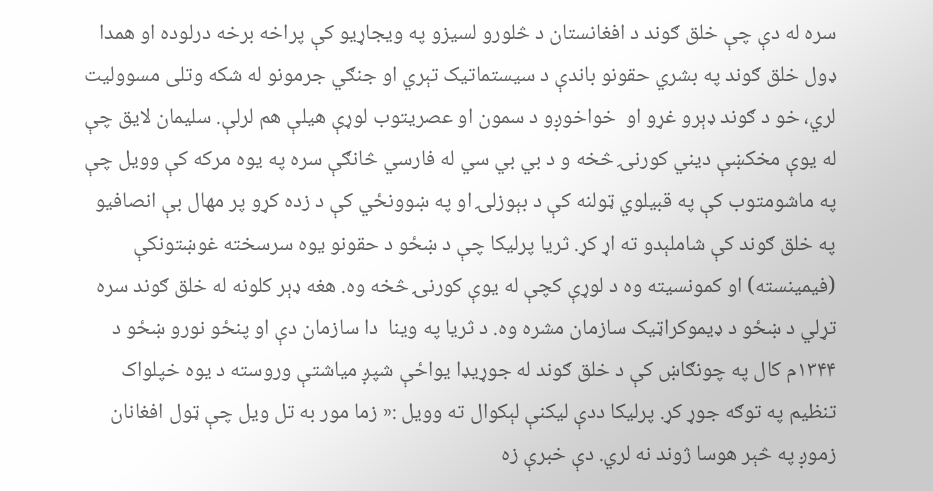سره له دې چې خلق ګوند د افغانستان د څلورو لسیزو په ویجاړیو کې پراخه برخه درلوده او همدا ډول خلق ګوند په بشري حقونو باندې د سیستماتیک تېري او جنګي جرمونو له شکه وتلی مسوولیت لري، خو د ګوند ډېرو غړو او  خواخوږو د سمون او عصریتوب لوړې هیلې هم لرلې. سلیمان لایق چې له یوې مخکښې دیني کورنۍ څخه و د بي بي سي له فارسي څانګې سره په یوه مرکه کې وویل چې په ماشومتوب کې په قبیلوي ټولنه کې د بېوزلۍ او په ښوونځي کې د زده کړو پر مهال بې انصافیو په خلق ګوند کې شاملېدو ته اړ کړ. ثریا پرلیکا چې د ښځو د حقونو یوه سرسخته غوښتونکې  (فیمینسته) او کمونسیته وه د لوړې کچې له یوې کورنۍ څخه وه. هغه ډېر کلونه له خلق ګوند سره تړلي د ښځو د ډیموکراټیک سازمان مشره وه. د ثریا په وینا  دا سازمان دې او پنځو نورو ښځو د ۱۳۴۴م کال په چونګاښ کې د خلق ګوند له جوړیډا یواځې شپږ میاشتې وروسته د یوه خپلواک تنظیم په توګه جوړ کړ. پرلیکا ددې لیکنې لېکوال ته وویل :« زما مور به تل ویل چې ټول افغانان زموږ په څېر هوسا ژوند نه لري. دې خبرې زه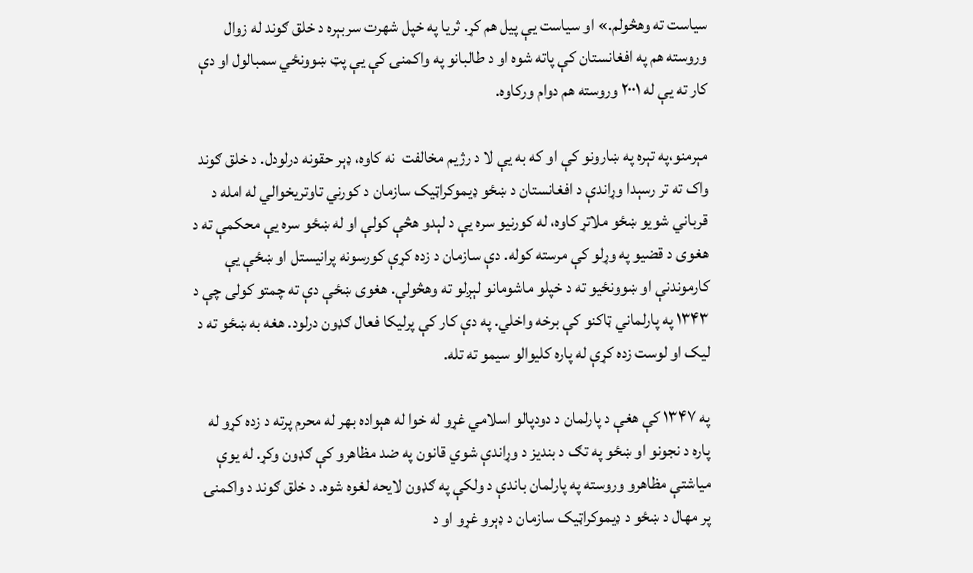سیاست ته وهڅولم.» او سیاست یې پیل هم کړ. ثریا په خپل شهرت سربېره د خلق ګوند له زوال وروسته هم په افغانستان کې پاته شوه او د طالبانو په واکمنۍ کې يې پټ ښوونځي سمبالول او دې کار ته يې له ۲۰۰۱ وروسته هم دوام ورکاوه.

مېرمنو،په تېره په ښارونو کې او که به یې لا د رژیم مخالفت  نه کاوه، ډېر حقونه درلودل. د خلق ګوند واک ته تر رسېدا وړاندې د افغانستان د ښځو ډيموکراټیک سازمان د کورني تاوتریخوالي له امله د قرباني شویو ښځو ملاتړ کاوه، له کورنیو سره یې د لېدو هڅې کولې او له ښځو سره يې محکمې ته د هغوی د قضیو په وړلو کې مرسته کوله. دې سازمان د زده کړې کورسونه پرانیستل او ښځې يې کارموندنې او ښوونځیو ته د خپلو ماشومانو لېږلو ته وهڅولې. هغوی ښځې دې ته چمتو کولی چې د ۱۳۴۳ په پارلماني ټاکنو کې برخه واخلي. په دې کار کې پرلیکا فعال ګډون درلود. هغه به ښځو ته د لیک او لوست زده کړې له پاره کلیوالو سیمو ته تله.

په ۱۳۴۷ کې هغې د پارلمان د دودپالو اسلامي غړو له خوا له هېواده بهر له محرم پرته د زده کړو له پاره د نجونو او ښځو په تګ د بندیز د وړاندې شوي قانون په ضد مظاهرو کې ګډون وکړ. له یوې میاشتې مظاهرو وروسته په پارلمان باندې د ولکې په ګډون لایحه لغوه شوه. د خلق ګوند د واکمنۍ پر مهال د ښځو د ډیموکراټیک سازمان د ډېرو غړو او د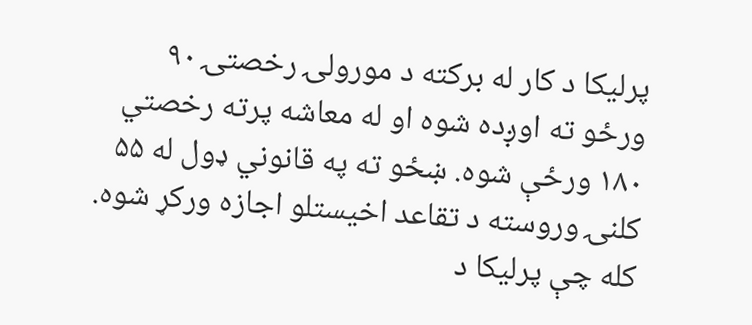پرلیکا د کار له برکته د مورولۍ رخصتۍ ۹۰ ورځو ته اوږده شوه او له معاشه پرته رخصتي ۱۸۰ ورځې شوه. ښځو ته په قانوني ډول له ۵۵ کلنۍ وروسته د تقاعد اخیستلو اجازه ورکړ شوه. کله چې پرلیکا د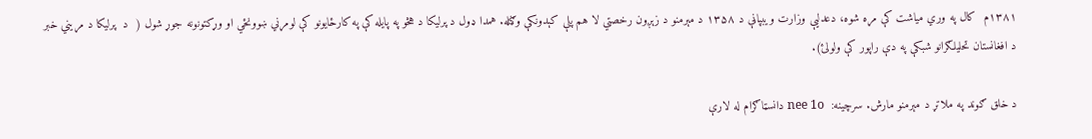۱۳۸۱م  کال په وري میاشت کې مړه شوه، دعدلیې وزارت ویبپاڼې د ۱۳۵۸ د مېرمنو د زېږون رخصتي لا هم پلې کېدونکې وګڼله. همدا ډول د پرلیکا د هڅو په پایله کې په کارځایونو کې لومړني ښوونځي او وړکتونونه جوړ شول (  د  پرلیکا د مړیني خبر د افغانستان تحلیلګرانو شبکې په دې راپور کې ولولئ).

د خلق ګوند په ملاتړ د مېرمنو مارش. سرچینه:  nee 1o دانسټاګرام له لارې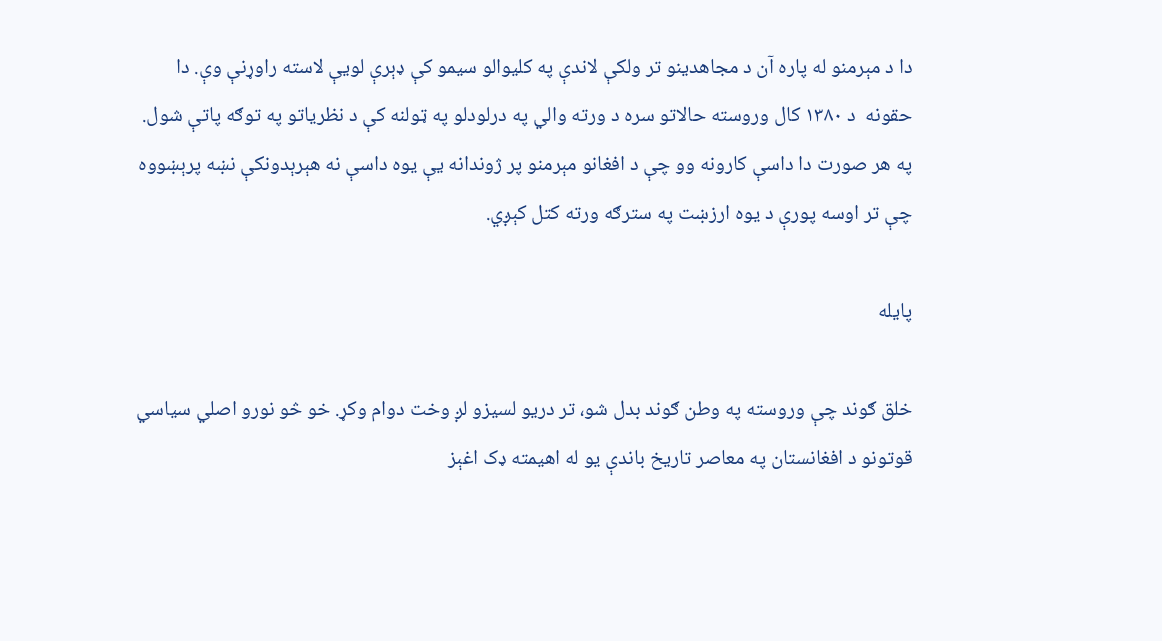دا د مېرمنو له پاره آن د مجاهدینو تر ولکې لاندې په کلیوالو سیمو کې ډېرې لویې لاسته راوړنې وې. دا حقونه  د ۱۳۸۰ کال وروسته حالاتو سره د ورته والي په درلودلو په ټولنه کې د نظریاتو په توګه پاتې شول.  په هر صورت دا داسې کارونه وو چې د افغانو مېرمنو پر ژوندانه يې یوه داسې نه هېرېدونکې نښه پرېښووه چې تر اوسه پورې د یوه ارزښت په سترګه ورته کتل کېږي.

پایله

خلق ګوند چې وروسته په وطن ګوند بدل شو، تر دریو لسیزو لږ وخت دوام وکړ. خو څو نورو اصلي سیاسي قوتونو د افغانستان په معاصر تاریخ باندې یو له اهیمته ډک اغېز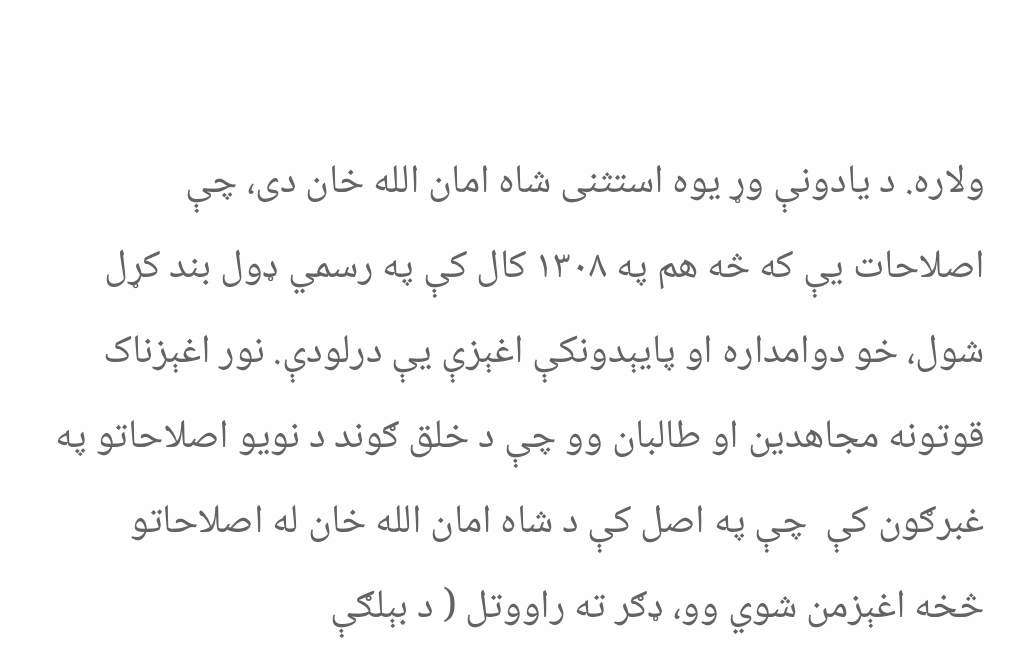ولاره. د یادونې وړ یوه استثنی شاه امان الله خان دی، چې اصلاحات یې که څه هم په ۱۳۰۸ کال کې په رسمي ډول بند کړل شول، خو دوامداره او پایېدونکې اغېزې یې درلودې. نور اغېزناک قوتونه مجاهدین او طالبان وو چې د خلق ګوند د نویو اصلاحاتو په غبرګون کې  چې په اصل کې د شاه امان الله خان له اصلاحاتو څخه اغېزمن شوي وو، ډګر ته راووتل ( د بېلګې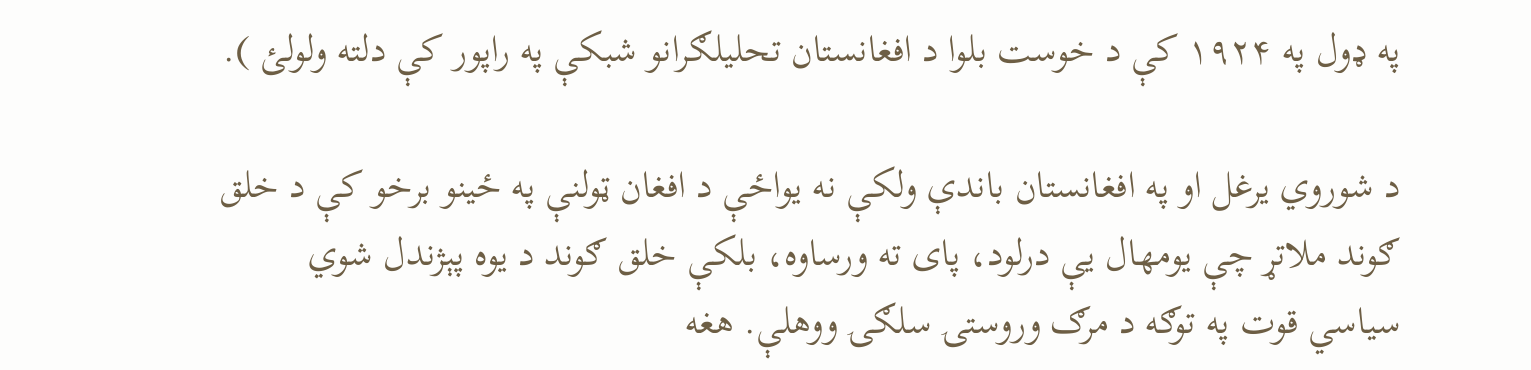په ډول په ۱۹۲۴ کې د خوست بلوا د افغانستان تحلیلګرانو شبکې په راپور کې دلته ولولئ ).

د شوروي یرغل او په افغانستان باندې ولکې نه یواځې د افغان ټولنې په ځینو برخو کې د خلق ګوند ملاتړ چې یومهال یې درلود، پای ته ورساوه، بلکې خلق ګوند د یوه پېژندل شوي سیاسي قوت په توګه د مرګ وروستۍ سلګۍ ووهلې. هغه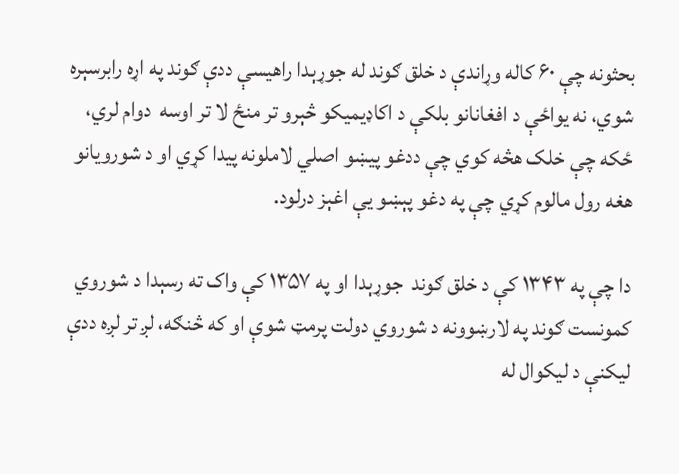بحثونه چې ۶۰ کاله وړاندې د خلق ګوند له جوړېدا راهیسې ددې ګوند په اړه رابرسېره شوي، نه یواځې د افغانانو بلکې د اکاډیمیکو څېرو تر منځ لا تر اوسه  دوام لري، ځکه چې خلک هڅه کوي چې ددغو پیښو اصلي لاملونه پیدا کړي او د شورویانو هغه رول مالوم کړي چې په دغو پېښو يې اغېز درلود.

دا چې په ۱۳۴۳ کې د خلق ګوند  جوړېدا او په ۱۳۵۷ کې واک ته رسېدا د شوروي کمونست ګوند په لارښوونه د شوروي دولت پرمټ شوې او که څنګه، لږ تر لږه ددې لیکنې د لیکوال له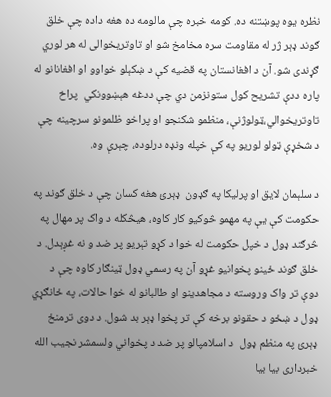نظره یوه پوښتنه ده. کومه خبره چې مالومه ده هغه داده چې خلق ګوند ډېر ژر له مقاومت سره مخامخ شو او تاوتریخوالی له هر لوري ګړندی شو. آن د افغانستان په قضیه کې د ښکېلو خواوو او افغانانو له پاره ددې تشریح کول ستونزمن دي چې ددغه هېښوونکي  پراخ تاوتریخوالي،ټولوژنې، منظمو شکنجو او پراخو ظلمونو سرچینه چې د شخړې ټولو لوریو په کې خپله ونډه درلوده، چېرې وه.

د سلېمان لایق او پرلیکا په ګډون  ډېرئ هغه کسان چې د خلق ګوند په حکومت کې يې په مهمو څوکیو کار کاوه، هیڅکله د واک پر مهال په څرګند ډول د خپل حکومت له خوا د کړو تېریو پر ضد و نه غږېدل. د خلق ګوند ځینو پخوانیو غړو آن په رسمي ډول ټینګار کاوه چې د دوې تر واک وروسته د مجاهدینو او طالبانو له خوا حالات، په ځانګړي ډول د ښځو د حقونو برخه کې تر پخوا ډېر بد شول. د دوی ترمنځ ډېرئ په منظم ډول  د اسلامپالو پر ضد د پخواني ولسمشر نجیب الله  خبرداری بیا بیا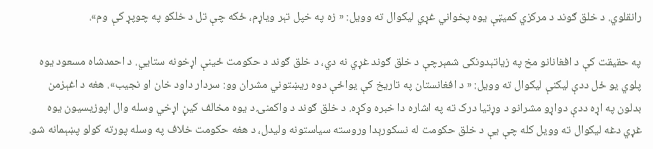رانقلوي. د خلق ګوند د مرکزي کمیټې یوه پخواني غړي لیکوال ته وویل: « زه په خپل تېر ویاړم، ځکه چې تل د خلکو په چوپړ کې وم».

په حقیقت کې د افغانانو مخ په زیاتېدونکی شمېرچې د خلق ګوند غړي نه دي، د خلق ګوند د حکومت ځینې اړخونه ستایي. د احمدشاه مسعود یوه پلوي یو ځل ددې لیکنې لیکوال ته وویل: « د افغانستان په تاریخ کې یواځې دوه ریښتوني مشران وو: سردار داود خان او نجیب». هغه د اغېزمن بدلون په اړه ددې دواړو مشرانو د وړتیا درک ته په اشاره دا خبره وکړه. د خلق ګوند د واکمنۍ د یوه مخالف کیڼ اړخي وسله وال اپوزیسیون یوه غړي دغه لیکوال ته وویل کله چې يې د خلق حکومت له نسکورېدا وروسته سیاستونه ولیدل، د هغه حکومت خلاف په وسله پورته کولو پښېمانه شو.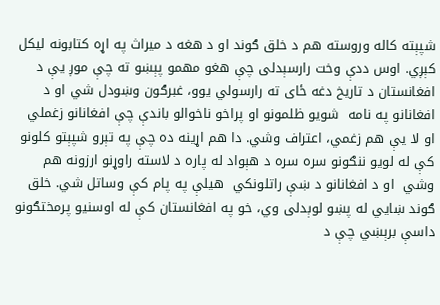شپېته کاله وروسته هم د خلق ګوند او د هغه د میراث په اړه کتابونه لیکل کېږي. اوس ددې وخت رارسېدلی چې هغو مهمو پېښو ته چې موږ يې د افغانستان د تاریخ دغه ځای ته رارسولي یوو، غبرګون وښودل شي او د افغانانو په نامه  شویو ظلمونو او پراخو ناخوالو باندې چې افغانانو زغملي او لا یې هم زغمي، اعتراف وشي. دا هم اړینه ده چې په تېرو شپېتو کلونو کې له لویو ننګونو سره سره د هېواد له پاره د لاسته راوړنو ارزونه هم وشي  او د افغانانو د ښې راتلونکي  هیلې په پام کې وساتل شي. خلق ګوند ښايي له پښو لوېدلی وي، خو په افغانستان کې له اوسنیو پرمختګونو داسې برېښي چې د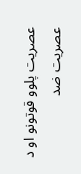عصريت پلوو قوتونو او د عصریت ضد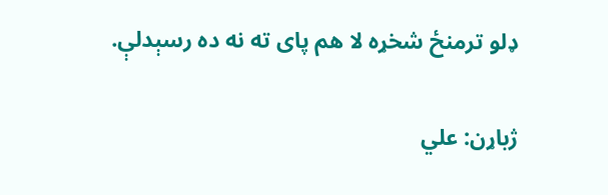ډلو ترمنځ شخړه لا هم پای ته نه ده رسېدلې.

ژباړن: علي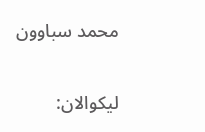محمد سباوون

لیکوالان: